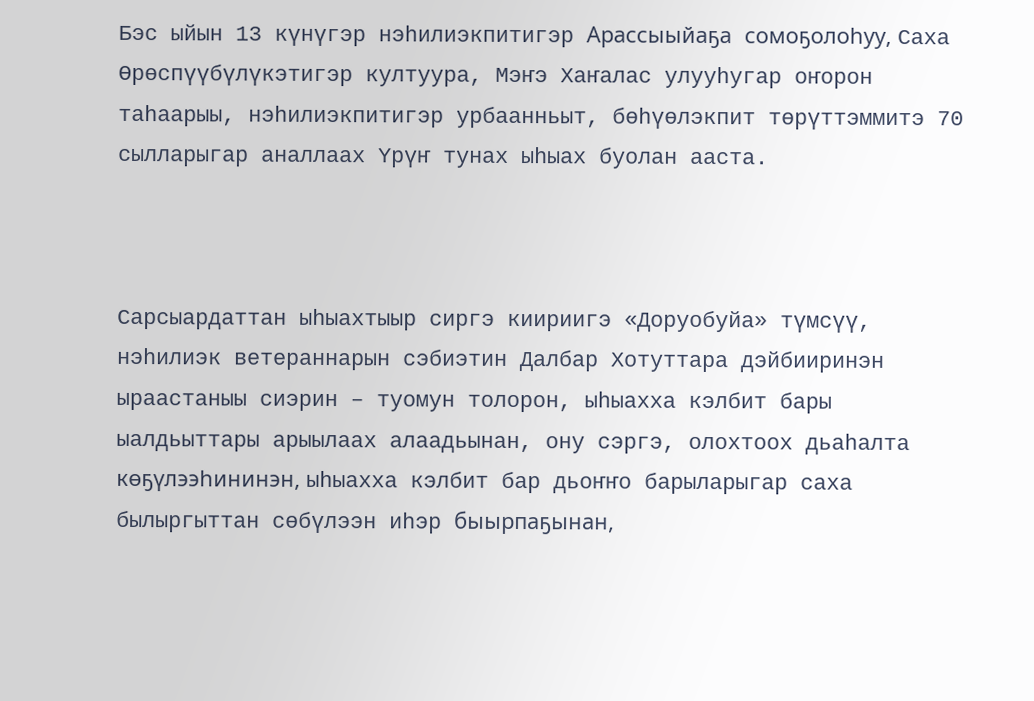Бэс ыйын 13 күнүгэр нэһилиэкпитигэр Арассыыйаҕа сомоҕолоһуу, Саха Өрөспүүбүлүкэтигэр култуура, Мэҥэ Хаҥалас улууһугар оҥорон таһаарыы, нэһилиэкпитигэр урбаанньыт, бөһүөлэкпит төрүттэммитэ 70 сылларыгар аналлаах Үрүҥ тунах ыһыах буолан ааста.



Сарсыардаттан ыһыахтыыр сиргэ киириигэ «Доруобуйа» түмсүү, нэһилиэк ветераннарын сэбиэтин Далбар Хотуттара дэйбииринэн ыраастаныы сиэрин – туомун толорон, ыһыахха кэлбит бары ыалдьыттары арыылаах алаадьынан, ону сэргэ, олохтоох дьаһалта көҕүлээһининэн, ыһыахха кэлбит бар дьоҥҥо барыларыгар саха былыргыттан сөбүлээн иһэр быырпаҕынан,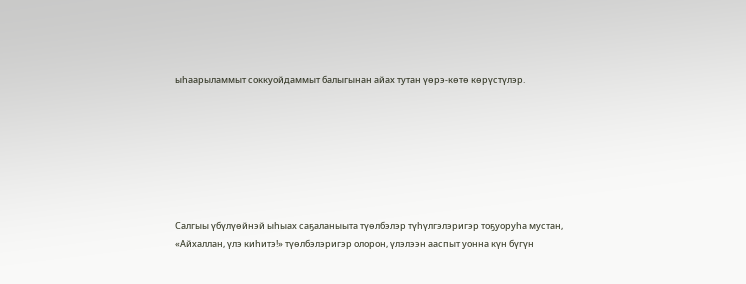ыһаарыламмыт соккуойдаммыт балыгынан айах тутан үөрэ-көтө көрүстүлэр.







Салгыы үбүлүөйнэй ыһыах саҕаланыыта түөлбэлэр түһүлгэлэригэр тоҕуоруһа мустан, «Айхаллан, үлэ киһитэ!» түөлбэлэригэр олорон, үлэлээн ааспыт уонна күн бүгүн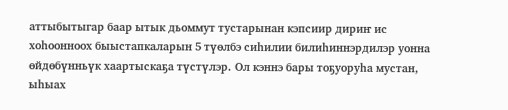аттыбытыгар баар ытык дьоммут тустарынан кэпсиир дириҥ ис хоһоонноох быыстапкаларын 5 түөлбэ сиһилии билиһиннэрдилэр уонна өйдөбүнньүк хаартыскаҕа түстүлэр. Ол кэннэ бары тоҕуоруһа мустан, ыһыах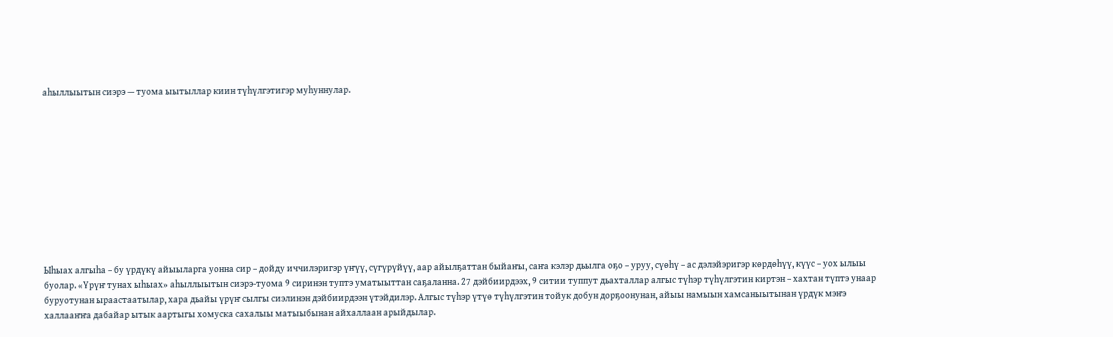аһыллыытын сиэрэ — туома ыытыллар киин түһүлгэтигэр муһуннулар.











Ыһыах алгыһа – бу үрдүкү айыыларга уонна сир – дойду иччилэригэр үҥүү, сүгүрүйүү, аар айылҕаттан быйаҥы, саҥа кэлэр дьылга оҕо – уруу, сүөһү – ас дэлэйэригэр көрдөһүү, күүс – уох ылыы буолар. «Үрүҥ тунах ыһыах» аһыллыытын сиэрэ-туома 9 сиринэн туптэ уматыыттан саҕаланна. 27 дэйбиирдээх, 9 ситии туппут дьахталлар алгыс түһэр түһүлгэтин киртэн – хахтан түптэ унаар буруотунан ыраастаатылар, хара дьайы үрүҥ сылгы сиэлинэн дэйбиирдээн үтэйдилэр. Алгыс түһэр үтүө түһүлгэтин тойук добун дорҕоонунан, айыы намыын хамсаныытынан үрдүк мэҥэ халлааҥҥа дабайар ытык аартыгы хомуска сахалыы матыыбынан айхаллаан арыйдылар.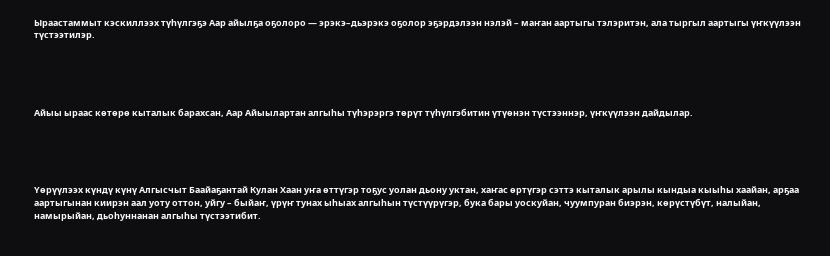Ыраастаммыт кэскиллээх түһүлгэҕэ Аар айылҕа оҕолоро — эрэкэ–дьэрэкэ оҕолор эҕэрдэлээн нэлэй – маҥан аартыгы тэлэритэн, ала тыргыл аартыгы үҥкүүлээн түстээтилэр.





Айыы ыраас көтөрө кыталык барахсан, Аар Айыылартан алгыһы түһэрэргэ төрүт түһүлгэбитин үтүөнэн түстээннэр, үҥкүүлээн дайдылар.





Үөрүүлээх күндү күнү Алгысчыт Баайаҕантай Кулан Хаан уҥа өттүгэр тоҕус уолан дьону уктан, хаҥас өртүгэр сэттэ кыталык арылы кындыа кыыһы хаайан, арҕаа аартыгынан киирэн аал уоту оттон, уйгу – быйаҥ, үрүҥ тунах ыһыах алгыһын түстүүрүгэр, бука бары уоскуйан, чуумпуран биэрэн, көрүстүбүт, налыйан, намырыйан, дьоһуннанан алгыһы түстээтибит.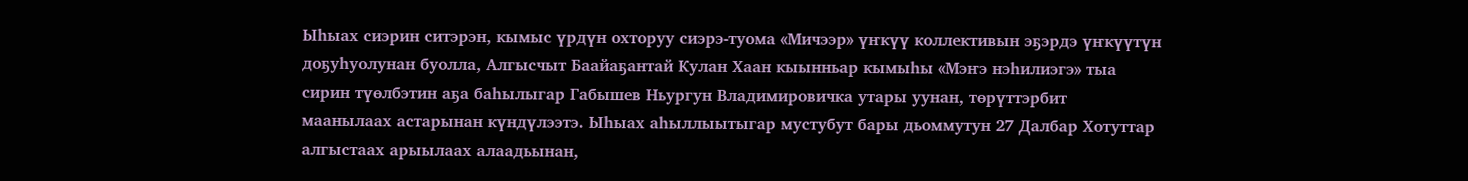Ыһыах сиэрин ситэрэн, кымыс үрдүн охторуу сиэрэ-туома «Мичээр» үҥкүү коллективын эҕэрдэ үҥкүүтүн доҕуһуолунан буолла, Алгысчыт Баайаҕантай Кулан Хаан кыынньар кымыһы «Мэҥэ нэһилиэгэ» тыа сирин түөлбэтин аҕа баһылыгар Габышев Ньургун Владимировичка утары уунан, төрүттэрбит маанылаах астарынан күндүлээтэ. Ыһыах аһыллыытыгар мустубут бары дьоммутун 27 Далбар Хотуттар алгыстаах арыылаах алаадьынан,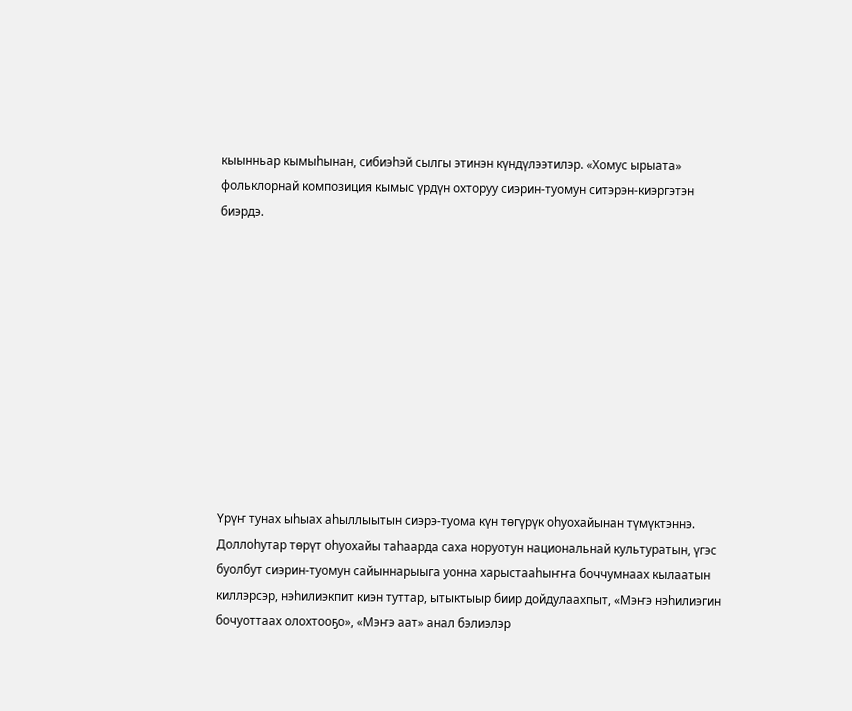кыынньар кымыһынан, сибиэһэй сылгы этинэн күндүлээтилэр. «Хомус ырыата» фольклорнай композиция кымыс үрдүн охторуу сиэрин-туомун ситэрэн-киэргэтэн биэрдэ.











Үрүҥ тунах ыһыах аһыллыытын сиэрэ-туома күн төгүрүк оһуохайынан түмүктэннэ. Доллоһутар төрүт оһуохайы таһаарда саха норуотун национальнай культуратын, үгэс буолбут сиэрин-туомун сайыннарыыга уонна харыстааһыҥҥа боччумнаах кылаатын киллэрсэр, нэһилиэкпит киэн туттар, ытыктыыр биир дойдулаахпыт, «Мэҥэ нэһилиэгин бочуоттаах олохтооҕо», «Мэҥэ аат» анал бэлиэлэр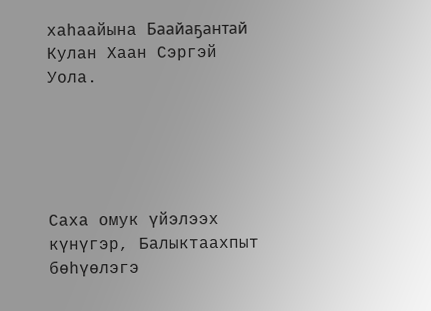хаһаайына Баайаҕантай Кулан Хаан Сэргэй Уола.





Саха омук үйэлээх күнүгэр, Балыктаахпыт бөһүөлэгэ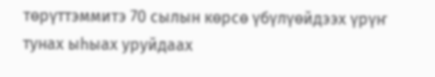төрүттэммитэ 70 сылын көрсө үбүлүөйдээх үрүҥ тунах ыһыах уруйдаах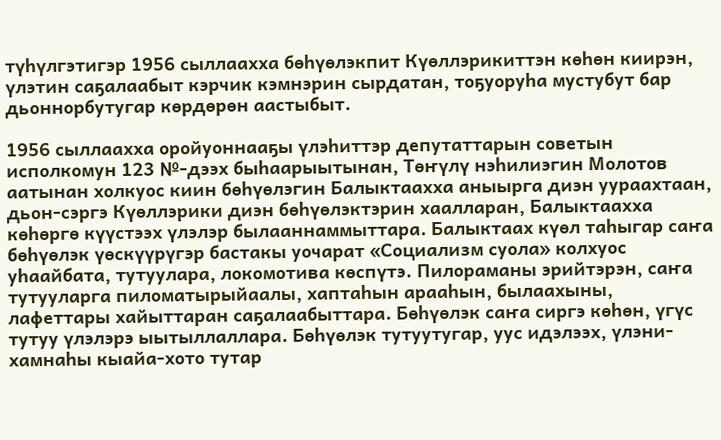түһүлгэтигэр 1956 сыллаахха бөһүөлэкпит Күөллэрикиттэн көһөн киирэн, үлэтин саҕалаабыт кэрчик кэмнэрин сырдатан, тоҕуоруһа мустубут бар дьоннорбутугар көрдөрөн аастыбыт.

1956 сыллаахха оройуоннааҕы үлэһиттэр депутаттарын советын исполкомун 123 №-дээх быһаарыытынан, Төҥүлү нэһилиэгин Молотов аатынан холкуос киин бөһүөлэгин Балыктаахха аныырга диэн уураахтаан, дьон-сэргэ Күөллэрики диэн бөһүөлэктэрин хаалларан, Балыктаахха көһөргө күүстээх үлэлэр былааннаммыттара. Балыктаах күөл таһыгар саҥа бөһүөлэк үөскүүрүгэр бастакы уочарат «Социализм суола» колхуос уһаайбата, тутуулара, локомотива көспүтэ. Пилораманы эрийтэрэн, саҥа тутууларга пиломатырыйаалы, хаптаһын арааһын, былаахыны, лафеттары хайыттаран саҕалаабыттара. Бөһүөлэк саҥа сиргэ көһөн, үгүс тутуу үлэлэрэ ыытыллаллара. Бөһүөлэк тутуутугар, уус идэлээх, үлэни-хамнаһы кыайа-хото тутар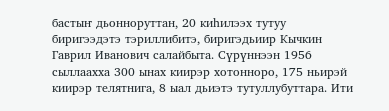бастыҥ дьонноруттан, 20 киһилээх тутуу биригээдэтэ тэриллибитэ, биригэдьиир Кычкин Гаврил Иванович салайбыта. Сүрүннээн 1956 сыллаахха 300 ынах киирэр хотонноро, 175 ньирэй киирэр телятнига, 8 ыал дьиэтэ тутуллубуттара. Ити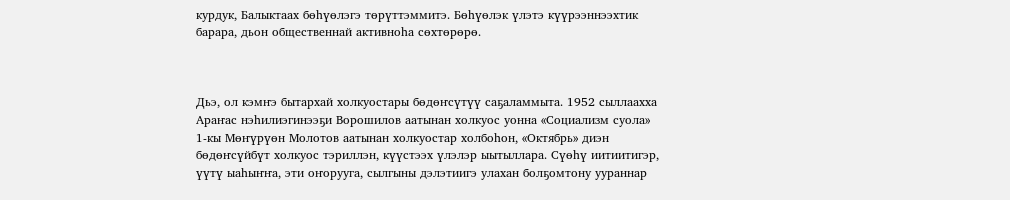курдук, Балыктаах бөһүөлэгэ төрүттэммитэ. Бөһүөлэк үлэтэ күүрээннээхтик барара, дьон общественнай активноһа сөхтөрөрө.



Дьэ, ол кэмҥэ бытархай холкуостары бөдөҥсүтүү саҕаламмыта. 1952 сыллаахха Араҥас нэһилиэгинээҕи Ворошилов аатынан холкуос уонна «Социализм суола» 1-кы Мөҥүрүөн Молотов аатынан холкуостар холбоһон, «Октябрь» диэн бөдөҥсүйбүт холкуос тэриллэн, күүстээх үлэлэр ыытыллара. Сүөһү иитиитигэр, үүтү ыаһыҥҥа, эти оҥорууга, сылгыны дэлэтиигэ улахан болҕомтону уураннар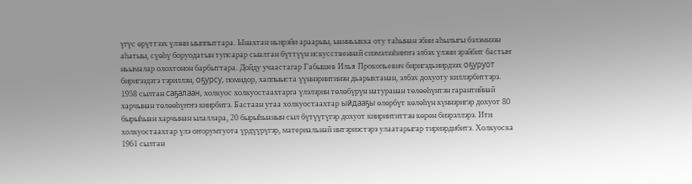үгүс өрүттээх үлэни ыыппыттара. Ынахтан ньирэйи араарыы, ыанньыкка оту таһынан эбии аһылыгы бэлэмнээн аһатыы, сүөһү боруодатын тупсарар сыалтан бүттүүн искусственнай сиэмэлээһиҥҥэ элбэх үлэни эрэйбит бастыҥ ньымалар олохтонон барбыттара. Дойду учаастагар Габышев Илья Прокопьевич биригэдьиирдээх оҕуруот биригээдэтэ тэриллэн, оҕурсу, помидор, хаппыыста үүннэриитинэн дьарыктанан, элбэх дохуоту киллэрбиттэрэ. 1958 сылтан саҕалаан, холкуос холкуостаахтарга үлэлэрин төлөбүрүн натуранан төлөөһүнтэн гарантийнай харчынан төлөөһүҥҥэ киирбитэ. Бастаан утаа холкуостаахтар ыйдааҕы өлөрбүт көлөһүн күннэригэр дохуот 80 бырыһыан харчынан ылаллара, 20 бырыһыанын сыл бүтүүтүгэр дохуот киириититтэн көрөн биэрэллэрэ. Ити холкуостаахтар үлэ оҥорумтуота үрдүүрүгэр, материальнай интэриэстэрэ улаатарыгар тириэрдибитэ. Холкуоска 1961 сылтан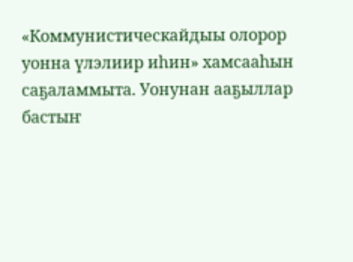«Коммунистическайдыы олорор уонна үлэлиир иһин» хамсааһын саҕаламмыта. Уонунан ааҕыллар бастыҥ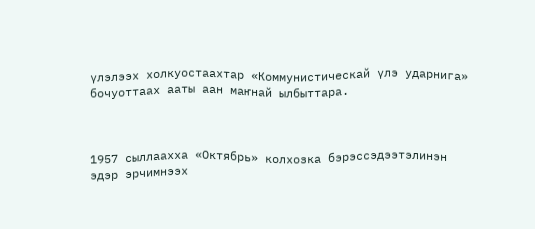үлэлээх холкуостаахтар «Коммунистическай үлэ ударнига» бочуоттаах ааты аан маҥнай ылбыттара.



1957 сыллаахха «Октябрь» колхозка бэрэссэдээтэлинэн эдэр эрчимнээх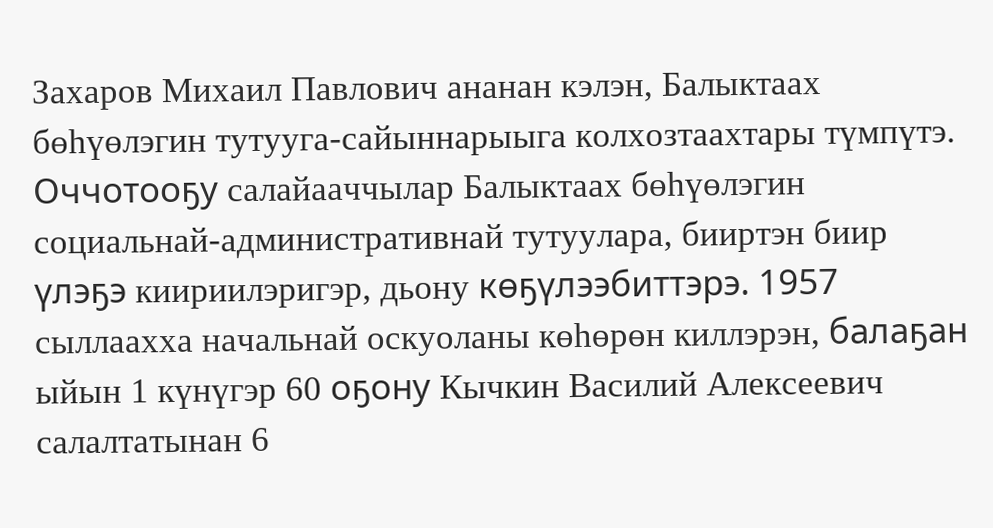Захаров Михаил Павлович ананан кэлэн, Балыктаах бөһүөлэгин тутууга-сайыннарыыга колхозтаахтары түмпүтэ. Оччотооҕу салайааччылар Балыктаах бөһүөлэгин социальнай-административнай тутуулара, бииртэн биир үлэҕэ киириилэригэр, дьону көҕүлээбиттэрэ. 1957 сыллаахха начальнай оскуоланы көһөрөн киллэрэн, балаҕан ыйын 1 күнүгэр 60 оҕону Кычкин Василий Алексеевич салалтатынан 6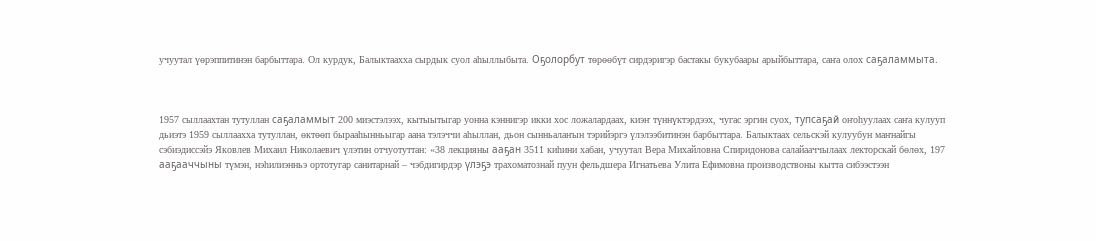учуутал үөрэппитинэн барбыттара. Ол курдук, Балыктаахха сырдык суол аһыллыбыта. Оҕолорбут төрөөбүт сирдэригэр бастакы букубаары арыйбыттара, саҥа олох саҕаламмыта.



1957 сыллаахтан тутуллан саҕаламмыт 200 миэстэлээх, кытыытыгар уонна кэннигэр икки хос ложалардаах, киэҥ түннүктэрдээх, чугас эргин суох, тупсаҕай оҥоһуулаах саҥа кулууп дьиэтэ 1959 сыллаахха тутуллан, өктөөп бырааһынньыгар аана тэлэччи аһыллан, дьон сынньалаҥын тэрийэргэ үлэлээбитинэн барбыттара. Балыктаах сельскэй кулуубун маҥнайгы сэбиэдиссэйэ Яковлев Михаил Николаевич үлэтин отчуотуттан: «38 лекцияны ааҕан 3511 киһини хабан, учуутал Вера Михайловна Спиридонова салайааччылаах лекторскай бөлөх, 197 ааҕааччыны түмэн, нэһилиэнньэ ортотугар санитарнай – чэбдигирдэр үлэҕэ трахоматознай пуун фельдшера Игнатьева Улита Ефимовна производствоны кытта сибээстээн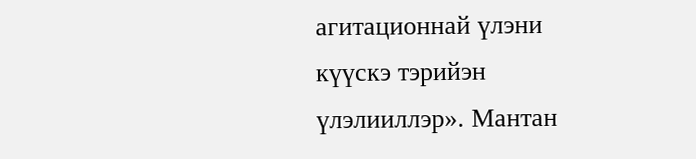агитационнай үлэни күүскэ тэрийэн үлэлииллэр». Мантан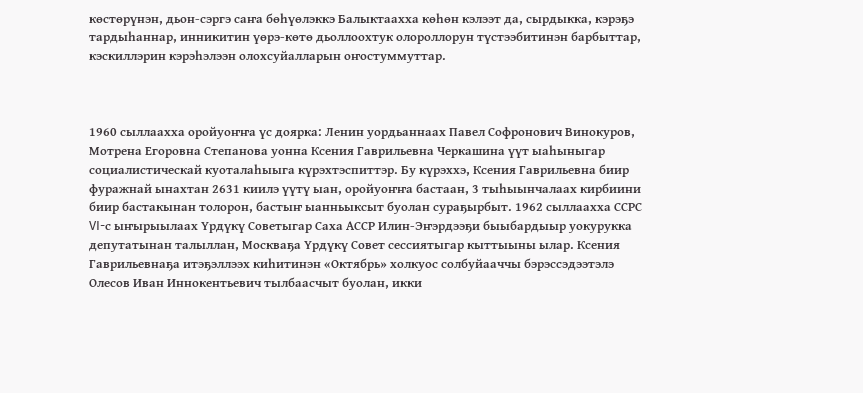көстөрүнэн, дьон-сэргэ саҥа бөһүөлэккэ Балыктаахха көһөн кэлээт да, сырдыкка, кэрэҕэ тардыһаннар, инникитин үөрэ-көтө дьоллоохтук олороллорун түстээбитинэн барбыттар, кэскиллэрин кэрэһэлээн олохсуйалларын оҥостуммуттар.



1960 сыллаахха оройуоҥҥа үс доярка: Ленин уордьаннаах Павел Софронович Винокуров, Мотрена Егоровна Степанова уонна Ксения Гаврильевна Черкашина үүт ыаһыныгар социалистическай куоталаһыыга күрэхтэспиттэр. Бу күрэххэ, Ксения Гаврильевна биир фуражнай ынахтан 2631 киилэ үүтү ыан, оройуоҥҥа бастаан, 3 тыһыынчалаах кирбиини биир бастакынан толорон, бастыҥ ыанньыксыт буолан сураҕырбыт. 1962 сыллаахха ССРС VI-с ыҥырыылаах Үрдүкү Советыгар Саха АССР Илин-Эҥэрдээҕи быыбардыыр уокурукка депутатынан талыллан, Москваҕа Үрдүкү Совет сессиятыгар кыттыыны ылар. Ксения Гаврильевнаҕа итэҕэллээх киһитинэн «Октябрь» холкуос солбуйааччы бэрэссэдээтэлэ Олесов Иван Иннокентьевич тылбаасчыт буолан, икки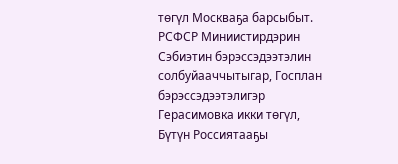төгүл Москваҕа барсыбыт. РСФСР Миниистирдэрин Сэбиэтин бэрэссэдээтэлин солбуйааччытыгар, Госплан бэрэссэдээтэлигэр Герасимовка икки төгүл, Бүтүн Россиятааҕы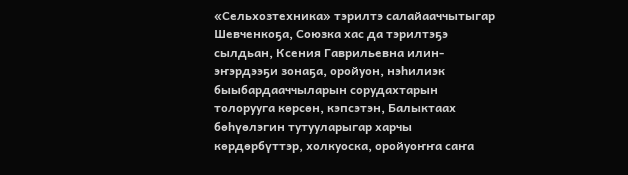«Сельхозтехника» тэрилтэ салайааччытыгар Шевченкоҕа, Союзка хас да тэрилтэҕэ сылдьан, Ксения Гаврильевна илин-эҥэрдээҕи зонаҕа, оройуон, нэһилиэк быыбардааччыларын сорудахтарын толорууга көрсөн, кэпсэтэн, Балыктаах бөһүөлэгин тутууларыгар харчы көрдөрбүттэр, холкуоска, оройуоҥҥа саҥа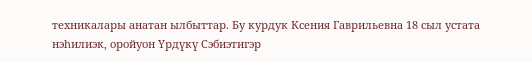техникалары анатан ылбыттар. Бу курдук Ксения Гаврильевна 18 сыл устата нэһилиэк, оройуон Үрдүкү Сэбиэтигэр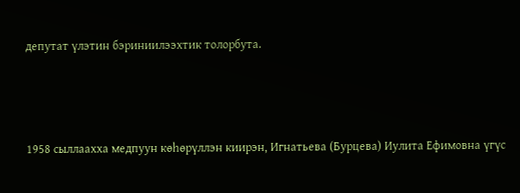депутат үлэтин бэриниилээхтик толорбута.



1958 сыллаахха медпуун көһөрүллэн киирэн, Игнатьева (Бурцева) Иулита Ефимовна үгүс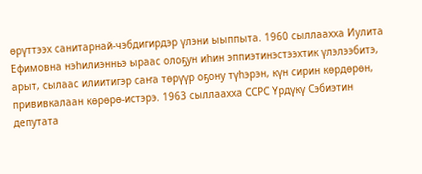өрүттээх санитарнай-чэбдигирдэр үлэни ыыппыта. 1960 сыллаахха Иулита Ефимовна нэһилиэнньэ ыраас олоҕун иһин эппиэтинэстээхтик үлэлээбитэ, арыт, сылаас илиитигэр саҥа төрүүр оҕону түһэрэн, күн сирин көрдөрөн, прививкалаан көрөрө-истэрэ. 1963 сыллаахха ССРС Үрдүкү Сэбиэтин депутата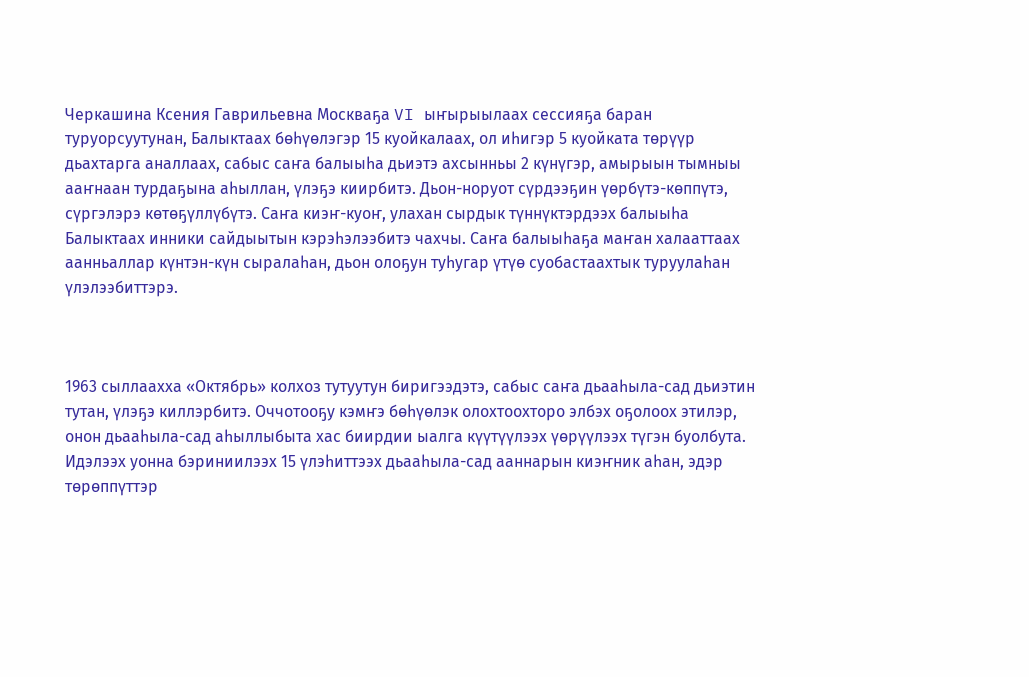Черкашина Ксения Гаврильевна Москваҕа VI ыҥырыылаах сессияҕа баран туруорсуутунан, Балыктаах бөһүөлэгэр 15 куойкалаах, ол иһигэр 5 куойката төрүүр дьахтарга аналлаах, сабыс саҥа балыыһа дьиэтэ ахсынньы 2 күнүгэр, амырыын тымныы ааҥнаан турдаҕына аһыллан, үлэҕэ киирбитэ. Дьон-норуот сүрдээҕин үөрбүтэ-көппүтэ, сүргэлэрэ көтөҕүллүбүтэ. Саҥа киэҥ-куоҥ, улахан сырдык түннүктэрдээх балыыһа Балыктаах инники сайдыытын кэрэһэлээбитэ чахчы. Саҥа балыыһаҕа маҥан халааттаах аанньаллар күнтэн-күн сыралаһан, дьон олоҕун туһугар үтүө суобастаахтык туруулаһан үлэлээбиттэрэ.



1963 сыллаахха «Октябрь» колхоз тутуутун биригээдэтэ, сабыс саҥа дьааһыла-сад дьиэтин тутан, үлэҕэ киллэрбитэ. Оччотооҕу кэмҥэ бөһүөлэк олохтоохторо элбэх оҕолоох этилэр, онон дьааһыла-сад аһыллыбыта хас биирдии ыалга күүтүүлээх үөрүүлээх түгэн буолбута. Идэлээх уонна бэриниилээх 15 үлэһиттээх дьааһыла-сад ааннарын киэҥник аһан, эдэр төрөппүттэр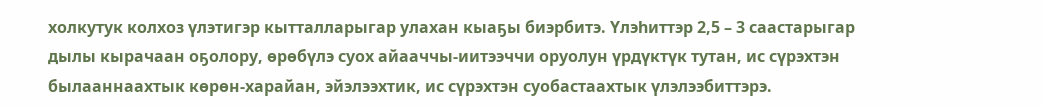холкутук колхоз үлэтигэр кытталларыгар улахан кыаҕы биэрбитэ. Үлэһиттэр 2,5 – 3 саастарыгар дылы кырачаан оҕолору, өрөбүлэ суох айааччы-иитээччи оруолун үрдүктүк тутан, ис сүрэхтэн былааннаахтык көрөн-харайан, эйэлээхтик, ис сүрэхтэн суобастаахтык үлэлээбиттэрэ.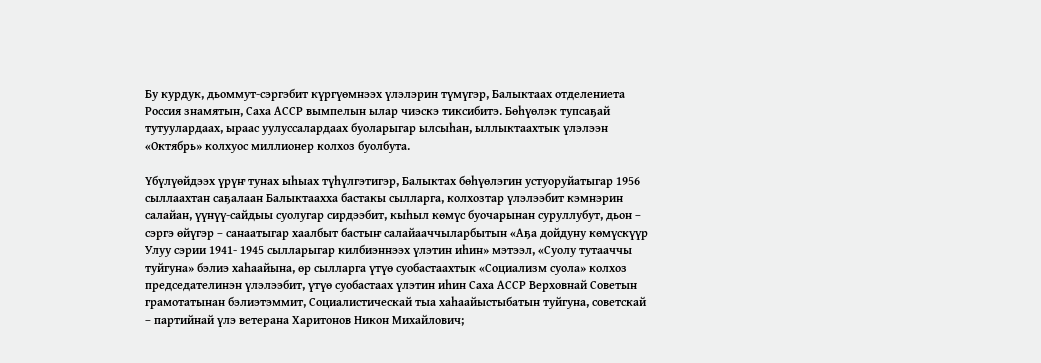Бу курдук, дьоммут-сэргэбит күргүөмнээх үлэлэрин түмүгэр, Балыктаах отделениета Россия знамятын, Саха АССР вымпелын ылар чиэскэ тиксибитэ. Бөһүөлэк тупсаҕай тутуулардаах, ыраас уулуссалардаах буоларыгар ылсыһан, ыллыктаахтык үлэлээн «Октябрь» колхуос миллионер колхоз буолбута.

Үбүлүөйдээх үрүҥ тунах ыһыах түһүлгэтигэр, Балыктах бөһүөлэгин устуоруйатыгар 1956 сыллаахтан саҕалаан Балыктаахха бастакы сылларга, колхозтар үлэлээбит кэмнэрин салайан, үүнүү-сайдыы суолугар сирдээбит, кыһыл көмүс буочарынан суруллубут, дьон – сэргэ өйүгэр – санаатыгар хаалбыт бастыҥ салайааччыларбытын «Аҕа дойдуну көмүскүүр Улуу сэрии 1941- 1945 сылларыгар килбиэннээх үлэтин иһин» мэтээл, «Суолу тутааччы туйгуна» бэлиэ хаһаайына, өр сылларга үтүө суобастаахтык «Социализм суола» колхоз председателинэн үлэлээбит, үтүө суобастаах үлэтин иһин Саха АССР Верховнай Советын грамотатынан бэлиэтэммит, Социалистическай тыа хаһаайыстыбатын туйгуна, советскай – партийнай үлэ ветерана Харитонов Никон Михайлович;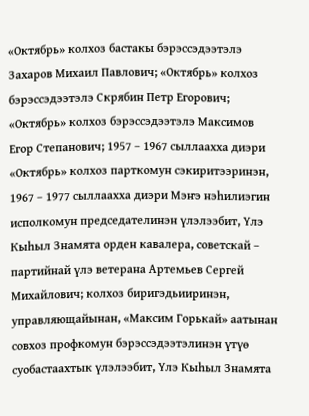«Октябрь» колхоз бастакы бэрэссэдээтэлэ Захаров Михаил Павлович; «Октябрь» колхоз бэрэссэдээтэлэ Скрябин Петр Егорович; «Октябрь» колхоз бэрэссэдээтэлэ Максимов Егор Степанович; 1957 – 1967 сыллаахха диэри «Октябрь» колхоз парткомун сэкиритээринэн, 1967 – 1977 сыллаахха диэри Мэҥэ нэһилиэгин исполкомун председателинэн үлэлээбит, Үлэ Кыһыл Знамята орден кавалера, советскай – партийнай үлэ ветерана Артемьев Сергей Михайлович; колхоз биригэдьииринэн, управляющайынан, «Максим Горькай» аатынан совхоз профкомун бэрэссэдээтэлинэн үтүө суобастаахтык үлэлээбит, Үлэ Кыһыл Знамята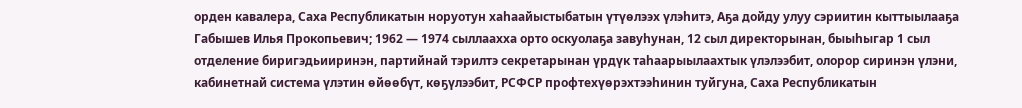орден кавалера, Саха Республикатын норуотун хаһаайыстыбатын үтүөлээх үлэһитэ, Аҕа дойду улуу сэриитин кыттыылааҕа Габышев Илья Прокопьевич; 1962 — 1974 сыллаахха орто оскуолаҕа завуһунан, 12 сыл директорынан, быыһыгар 1 сыл отделение биригэдьииринэн, партийнай тэрилтэ секретарынан үрдүк таһаарыылаахтык үлэлээбит, олорор сиринэн үлэни, кабинетнай система үлэтин өйөөбүт, көҕүлээбит, РСФСР профтехүөрэхтээһинин туйгуна, Саха Республикатын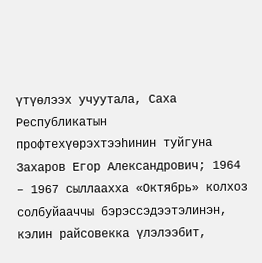үтүөлээх учуутала, Саха Республикатын профтехүөрэхтээһинин туйгуна Захаров Егор Александрович; 1964 – 1967 сыллаахха «Октябрь» колхоз солбуйааччы бэрэссэдээтэлинэн, кэлин райсовекка үлэлээбит,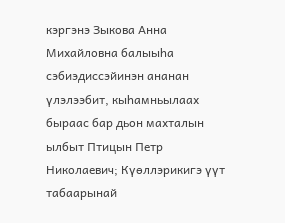кэргэнэ Зыкова Анна Михайловна балыыһа сэбиэдиссэйинэн ананан үлэлээбит, кыһамньылаах быраас бар дьон махталын ылбыт Птицын Петр Николаевич; Күөллэрикигэ үүт табаарынай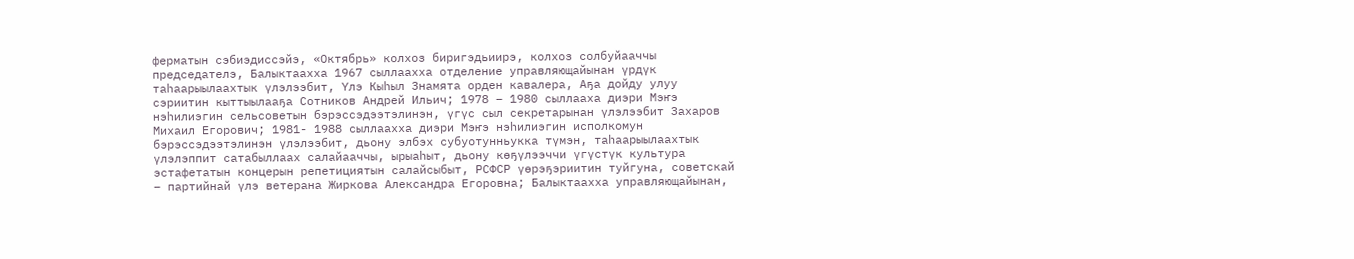ферматын сэбиэдиссэйэ, «Октябрь» колхоз биригэдьиирэ, колхоз солбуйааччы председателэ, Балыктаахха 1967 сыллаахха отделение управляющайынан үрдүк таһаарыылаахтык үлэлээбит, Үлэ Кыһыл Знамята орден кавалера, Аҕа дойду улуу сэриитин кыттыылааҕа Сотников Андрей Ильич; 1978 – 1980 сыллааха диэри Мэҥэ нэһилиэгин сельсоветын бэрэссэдээтэлинэн, үгүс сыл секретарынан үлэлээбит Захаров Михаил Егорович; 1981- 1988 сыллаахха диэри Мэҥэ нэһилиэгин исполкомун бэрэссэдээтэлинэн үлэлээбит, дьону элбэх субуотунньукка түмэн, таһаарыылаахтык үлэлэппит сатабыллаах салайааччы, ырыаһыт, дьону көҕүлээччи үгүстүк культура эстафетатын концерын репетициятын салайсыбыт, РСФСР үөрэҕэриитин туйгуна, советскай – партийнай үлэ ветерана Жиркова Александра Егоровна; Балыктаахха управляющайынан,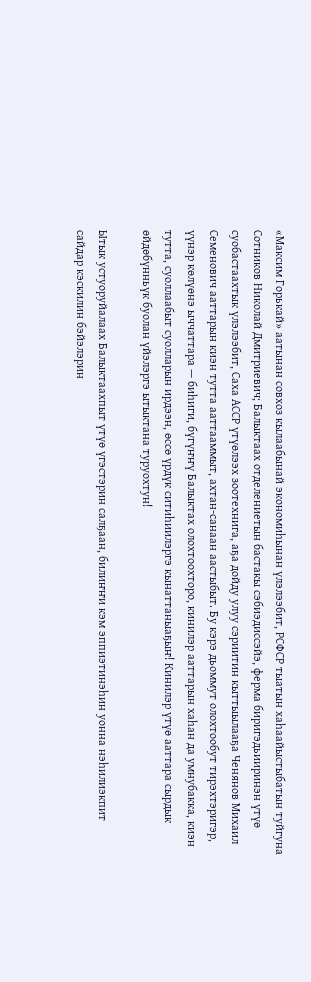«Максим Горькай» аатынан совхоз кылаабынай экономиһынан үлэлээбит, РСФСР тыатын хаһаайыстыбатын туйгуна Сотников Николай Дмитриевич; Балыктаах отделениетын бастакы сэбиэдиссэйэ, ферма биригэдьииринэн үтүө суобастаахтык үлэлээбит, Саха АССР үтүөлээх зоотехнига, аҕа дойду улуу сэриитин кыттыылааҕа Ченянов Михаил Семенович ааттарын киэн тутта ааттааммыт, ахтан-санаан аастыбыт. Бу кэрэ дьоммут олохтообут тирэхтэригэр, үүнэр көлүөнэ ыччаттара — биһиги, бүгүҥҥү Балыктах олохтоохторо, кинилэр ааттарын хаһан да умнубакка, киэн тутта, суоллаабыт суолларын ирдээн, өссө үрдүк ситиһиилэргэ кынаттаныаҕыҥ! Кинилэр үтүө ааттара сырдык өйдөбүнньүк буолан үйэлэргэ ытыктана туруохтун!

Ытык устуоруйалаах Балыктаахпыт үтүө үгэстэрин салҕаан, билиҥҥи кэм эппиэтинэһин уонна нэһилиэкпит сайдар кэскилин бэйэлэрин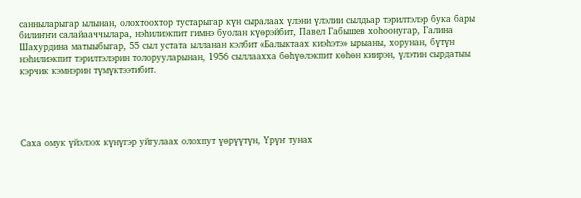санныларыгар ылынан, олохтоохтор тустарыгар күн сыралаах үлэни үлэлии сылдьар тэрилтэлэр бука бары билиҥҥи салайааччылара, нэһилиэкпит гимнэ буолан күөрэйбит, Павел Габышев хоһоонугар, Галина Шахурдина матыыбыгар, 55 сыл устата ылланан кэлбит «Балыктаах киэһэтэ» ырыаны, хорунан, бүтүн нэһилиэкпит тэрилтэлэрин толорууларынан, 1956 сыллаахха бөһүөлэкпит көһөн киирэн, үлэтин сырдатыы кэрчик кэмнэрин түмүктээтибит.





Саха омук үйэлээх күнүгэр уйгулаах олохпут үөрүүтүн, Үрүҥ тунах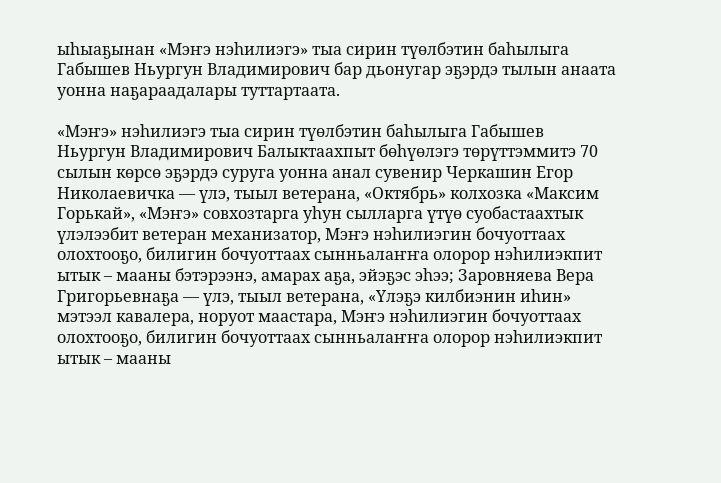ыһыаҕынан «Мэҥэ нэһилиэгэ» тыа сирин түөлбэтин баһылыга Габышев Ньургун Владимирович бар дьонугар эҕэрдэ тылын анаата уонна наҕараадалары туттартаата.

«Мэҥэ» нэһилиэгэ тыа сирин түөлбэтин баһылыга Габышев Ньургун Владимирович Балыктаахпыт бөһүөлэгэ төрүттэммитэ 70 сылын көрсө эҕэрдэ суруга уонна анал сувенир Черкашин Егор Николаевичка — үлэ, тыыл ветерана, «Октябрь» колхозка «Максим Горькай», «Мэҥэ» совхозтарга уһун сылларга үтүө суобастаахтык үлэлээбит ветеран механизатор, Мэҥэ нэһилиэгин бочуоттаах олохтооҕо, билигин бочуоттаах сынньалаҥҥа олорор нэһилиэкпит ытык – мааны бэтэрээнэ, амарах аҕа, эйэҕэс эһээ; Заровняева Вера Григорьевнаҕа — үлэ, тыыл ветерана, «Үлэҕэ килбиэнин иһин» мэтээл кавалера, норуот маастара, Мэҥэ нэһилиэгин бочуоттаах олохтооҕо, билигин бочуоттаах сынньалаҥҥа олорор нэһилиэкпит ытык – мааны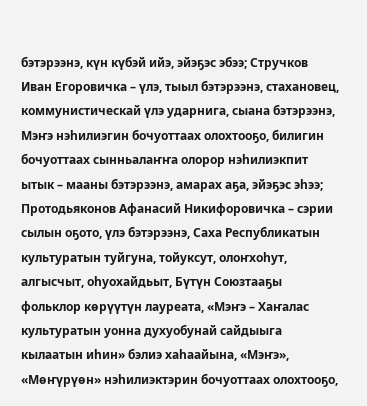бэтэрээнэ, күн күбэй ийэ, эйэҕэс эбээ; Стручков Иван Егоровичка – үлэ, тыыл бэтэрээнэ, стахановец, коммунистическай үлэ ударнига, сыана бэтэрээнэ, Мэҥэ нэһилиэгин бочуоттаах олохтооҕо, билигин бочуоттаах сынньалаҥҥа олорор нэһилиэкпит ытык – мааны бэтэрээнэ, амарах аҕа, эйэҕэс эһээ; Протодьяконов Афанасий Никифоровичка – сэрии сылын оҕото, үлэ бэтэрээнэ, Саха Республикатын культуратын туйгуна, тойуксут, олоҥхоһут, алгысчыт, оһуохайдьыт, Бүтүн Союзтааҕы фольклор көрүүтүн лауреата, «Мэҥэ – Хаҥалас культуратын уонна духуобунай сайдыыга кылаатын иһин» бэлиэ хаһаайына, «Мэҥэ», «Мөҥүрүөн» нэһилиэктэрин бочуоттаах олохтооҕо,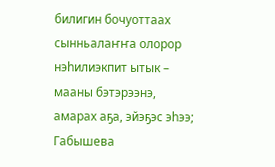билигин бочуоттаах сынньалаҥҥа олорор нэһилиэкпит ытык – мааны бэтэрээнэ, амарах аҕа, эйэҕэс эһээ; Габышева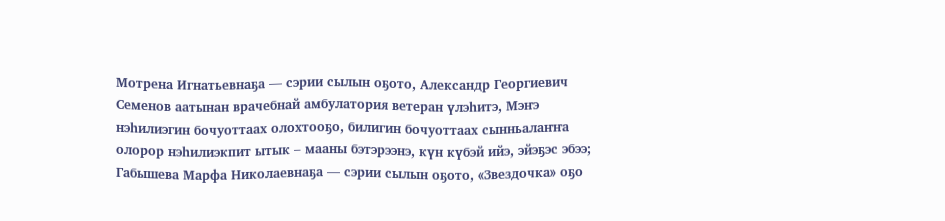Мотрена Игнатьевнаҕа — сэрии сылын оҕото, Александр Георгиевич Семенов аатынан врачебнай амбулатория ветеран үлэһитэ, Мэҥэ нэһилиэгин бочуоттаах олохтооҕо, билигин бочуоттаах сынньалаҥҥа олорор нэһилиэкпит ытык – мааны бэтэрээнэ, күн күбэй ийэ, эйэҕэс эбээ; Габышева Марфа Николаевнаҕа — сэрии сылын оҕото, «Звездочка» оҕо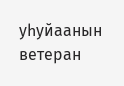уһуйаанын ветеран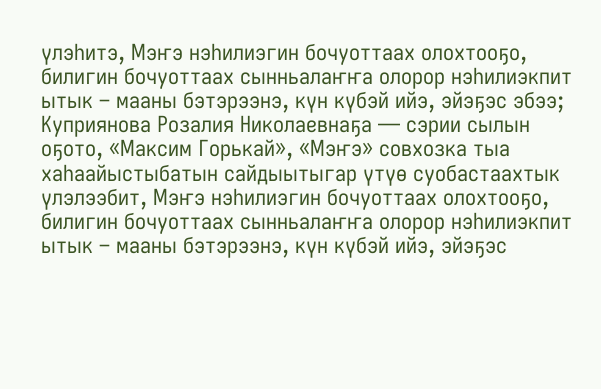үлэһитэ, Мэҥэ нэһилиэгин бочуоттаах олохтооҕо, билигин бочуоттаах сынньалаҥҥа олорор нэһилиэкпит ытык – мааны бэтэрээнэ, күн күбэй ийэ, эйэҕэс эбээ; Куприянова Розалия Николаевнаҕа — сэрии сылын оҕото, «Максим Горькай», «Мэҥэ» совхозка тыа хаһаайыстыбатын сайдыытыгар үтүө суобастаахтык үлэлээбит, Мэҥэ нэһилиэгин бочуоттаах олохтооҕо, билигин бочуоттаах сынньалаҥҥа олорор нэһилиэкпит ытык – мааны бэтэрээнэ, күн күбэй ийэ, эйэҕэс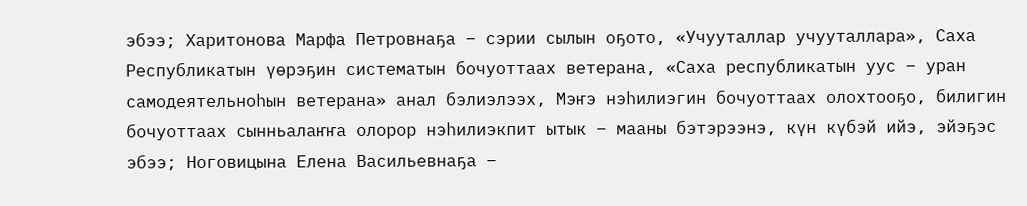эбээ; Харитонова Марфа Петровнаҕа – сэрии сылын оҕото, «Учууталлар учууталлара», Саха Республикатын үөрэҕин систематын бочуоттаах ветерана, «Саха республикатын уус – уран самодеятельноһын ветерана» анал бэлиэлээх, Мэҥэ нэһилиэгин бочуоттаах олохтооҕо, билигин бочуоттаах сынньалаҥҥа олорор нэһилиэкпит ытык – мааны бэтэрээнэ, күн күбэй ийэ, эйэҕэс эбээ; Ноговицына Елена Васильевнаҕа –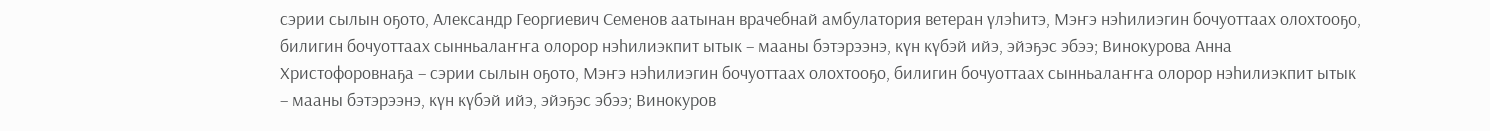сэрии сылын оҕото, Александр Георгиевич Семенов аатынан врачебнай амбулатория ветеран үлэһитэ, Мэҥэ нэһилиэгин бочуоттаах олохтооҕо, билигин бочуоттаах сынньалаҥҥа олорор нэһилиэкпит ытык – мааны бэтэрээнэ, күн күбэй ийэ, эйэҕэс эбээ; Винокурова Анна Христофоровнаҕа – сэрии сылын оҕото, Мэҥэ нэһилиэгин бочуоттаах олохтооҕо, билигин бочуоттаах сынньалаҥҥа олорор нэһилиэкпит ытык – мааны бэтэрээнэ, күн күбэй ийэ, эйэҕэс эбээ; Винокуров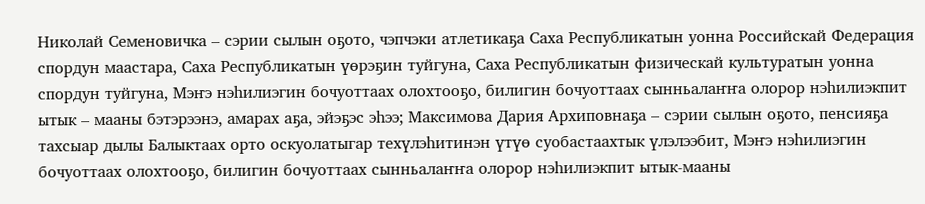Николай Семеновичка – сэрии сылын оҕото, чэпчэки атлетикаҕа Саха Республикатын уонна Российскай Федерация спордун маастара, Саха Республикатын үөрэҕин туйгуна, Саха Республикатын физическай культуратын уонна спордун туйгуна, Мэҥэ нэһилиэгин бочуоттаах олохтооҕо, билигин бочуоттаах сынньалаҥҥа олорор нэһилиэкпит ытык – мааны бэтэрээнэ, амарах аҕа, эйэҕэс эһээ; Максимова Дария Архиповнаҕа – сэрии сылын оҕото, пенсияҕа тахсыар дылы Балыктаах орто оскуолатыгар техүлэһитинэн үтүө суобастаахтык үлэлээбит, Мэҥэ нэһилиэгин бочуоттаах олохтооҕо, билигин бочуоттаах сынньалаҥҥа олорор нэһилиэкпит ытык-мааны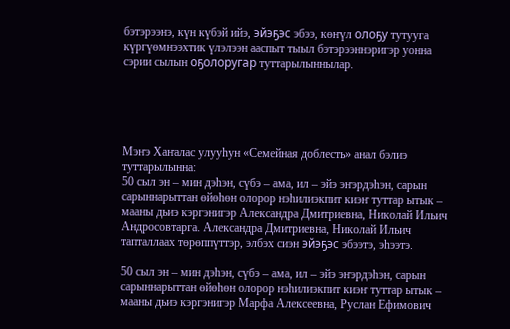бэтэрээнэ, күн күбэй ийэ, эйэҕэс эбээ, көҥүл олоҕу тутууга күргүөмнээхтик үлэлээн ааспыт тыыл бэтэрээннэригэр уонна сэрии сылын оҕолоругар туттарылыннылар.





Мэҥэ Хаҥалас улууһун «Семейная доблесть» анал бэлиэ туттарылынна:
50 сыл эн – мин дэһэн, сүбэ – ама, ил – эйэ эҥэрдэһэн, сарын сарыннарыттан өйөһөн олорор нэһилиэкпит киэҥ туттар ытык – мааны дьиэ кэргэнигэр Александра Дмитриевна, Николай Ильич Андросовтарга. Александра Дмитриевна, Николай Ильич тапталлаах төрөппүттэр, элбэх сиэн эйэҕэс эбээтэ, эһээтэ.

50 сыл эн – мин дэһэн, сүбэ – ама, ил – эйэ эҥэрдэһэн, сарын сарыннарыттан өйөһөн олорор нэһилиэкпит киэҥ туттар ытык – мааны дьиэ кэргэнигэр Марфа Алексеевна, Руслан Ефимович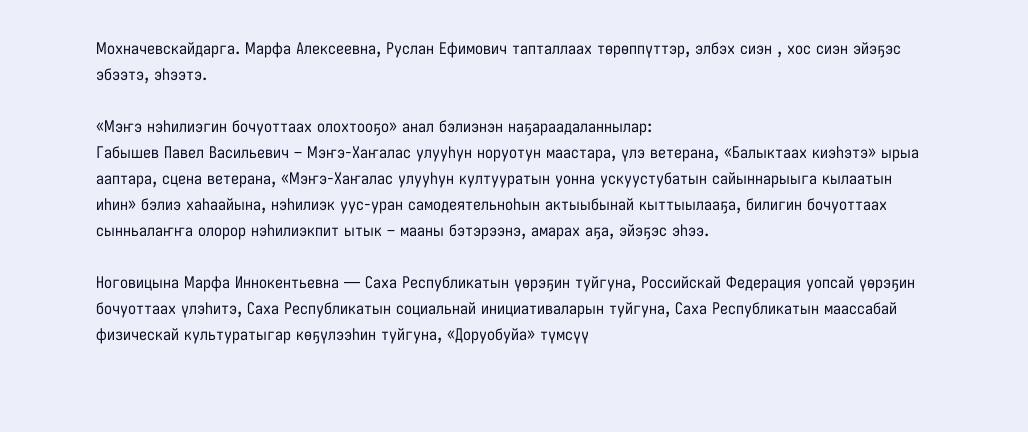Мохначевскайдарга. Марфа Алексеевна, Руслан Ефимович тапталлаах төрөппүттэр, элбэх сиэн , хос сиэн эйэҕэс эбээтэ, эһээтэ.

«Мэҥэ нэһилиэгин бочуоттаах олохтооҕо» анал бэлиэнэн наҕараадаланнылар:
Габышев Павел Васильевич – Мэҥэ-Хаҥалас улууһун норуотун маастара, үлэ ветерана, «Балыктаах киэһэтэ» ырыа ааптара, сцена ветерана, «Мэҥэ-Хаҥалас улууһун култууратын уонна ускуустубатын сайыннарыыга кылаатын иһин» бэлиэ хаһаайына, нэһилиэк уус-уран самодеятельноһын актыыбынай кыттыылааҕа, билигин бочуоттаах сынньалаҥҥа олорор нэһилиэкпит ытык – мааны бэтэрээнэ, амарах аҕа, эйэҕэс эһээ.

Ноговицына Марфа Иннокентьевна — Саха Республикатын үөрэҕин туйгуна, Российскай Федерация уопсай үөрэҕин бочуоттаах үлэһитэ, Саха Республикатын социальнай инициативаларын туйгуна, Саха Республикатын маассабай физическай культуратыгар көҕүлээһин туйгуна, «Доруобуйа» түмсүү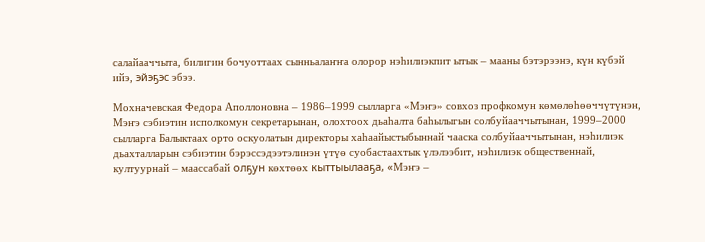салайааччыта, билигин бочуоттаах сынньалаҥҥа олорор нэһилиэкпит ытык – мааны бэтэрээнэ, күн күбэй ийэ, эйэҕэс эбээ.

Мохначевская Федора Аполлоновна – 1986–1999 сылларга «Мэҥэ» совхоз профкомун көмөлөһөөччүтүнэн, Мэҥэ сэбиэтин исполкомун секретарынан, олохтоох дьаһалта баһылыгын солбуйааччытынан, 1999–2000 сылларга Балыктаах орто оскуолатын директоры хаһаайыстыбыннай чааска солбуйааччытынан, нэһилиэк дьахталларын сэбиэтин бэрэссэдээтэлинэн үтүө суобастаахтык үлэлээбит, нэһилиэк общественнай, култуурнай – маассабай олҕун көхтөөх кыттыылааҕа, «Мэҥэ –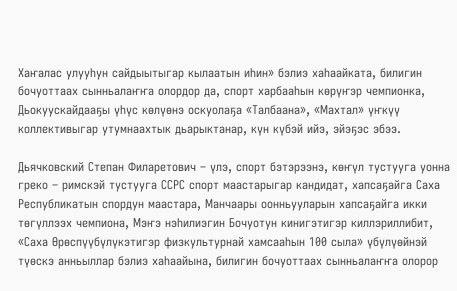Хаҥалас улууһун сайдыытыгар кылаатын иһин» бэлиэ хаһаайката, билигин бочуоттаах сынньалаҥҥа олордор да, спорт харбааһын көрүҥэр чемпионка, Дьокуускайдааҕы үһүс көлүөнэ оскуолаҕа «Талбаана», «Махтал» үҥкүү коллективыгар утумнаахтык дьарыктанар, күн күбэй ийэ, эйэҕэс эбээ.

Дьячковский Степан Филаретович – үлэ, спорт бэтэрээнэ, көҥүл тустууга уонна греко – римскэй тустууга ССРС спорт маастарыгар кандидат, хапсаҕайга Саха Республикатын спордун маастара, Манчаары оонньууларын хапсаҕайга икки төгүллээх чемпиона, Мэҥэ нэһилиэгин Бочуотун кинигэтигэр киллэриллибит, «Саха Өрөспүүбүлүкэтигэр физкультурнай хамсааһын 100 сыла» үбүлүөйнэй түөскэ анньыллар бэлиэ хаһаайына, билигин бочуоттаах сынньалаҥҥа олорор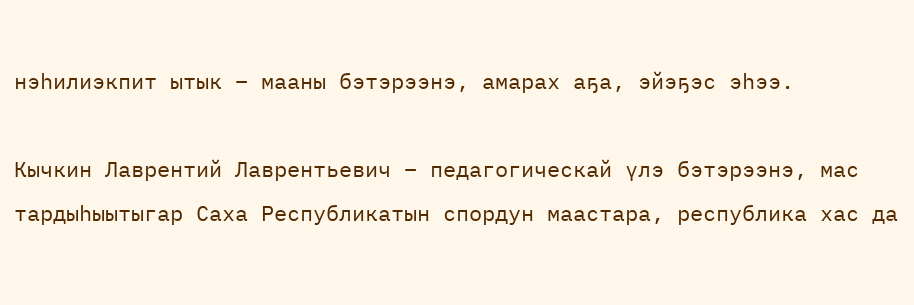нэһилиэкпит ытык – мааны бэтэрээнэ, амарах аҕа, эйэҕэс эһээ.

Кычкин Лаврентий Лаврентьевич – педагогическай үлэ бэтэрээнэ, мас тардыһыытыгар Саха Республикатын спордун маастара, республика хас да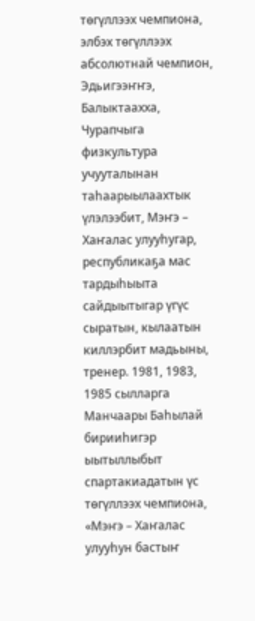төгүллээх чемпиона, элбэх төгүллээх абсолютнай чемпион, Эдьигээҥҥэ, Балыктаахха, Чурапчыга физкультура учууталынан таһаарыылаахтык үлэлээбит, Мэҥэ – Хаҥалас улууһугар, республикаҕа мас тардыһыыта сайдыытыгар үгүс сыратын, кылаатын киллэрбит мадьыны, тренер. 1981, 1983, 1985 сылларга Манчаары Баһылай бирииһигэр ыытыллыбыт спартакиадатын үс төгүллээх чемпиона, «Мэҥэ – Хаҥалас улууһун бастыҥ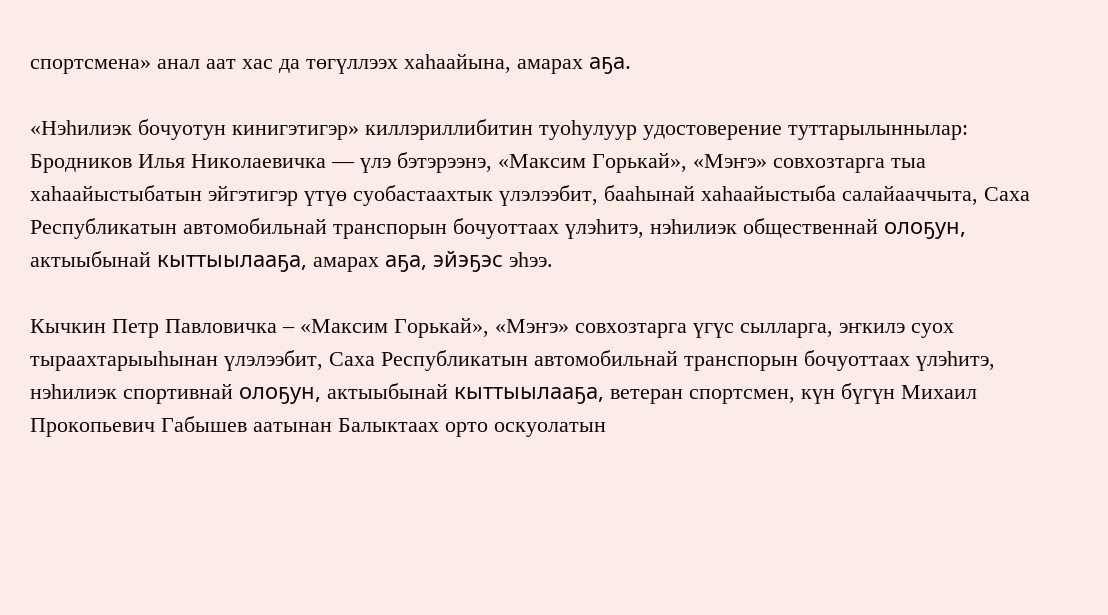спортсмена» анал аат хас да төгүллээх хаһаайына, амарах аҕа.

«Нэһилиэк бочуотун кинигэтигэр» киллэриллибитин туоһулуур удостоверение туттарылыннылар:
Бродников Илья Николаевичка — үлэ бэтэрээнэ, «Максим Горькай», «Мэҥэ» совхозтарга тыа хаһаайыстыбатын эйгэтигэр үтүө суобастаахтык үлэлээбит, бааһынай хаһаайыстыба салайааччыта, Саха Республикатын автомобильнай транспорын бочуоттаах үлэһитэ, нэһилиэк общественнай олоҕун, актыыбынай кыттыылааҕа, амарах аҕа, эйэҕэс эһээ.

Кычкин Петр Павловичка – «Максим Горькай», «Мэҥэ» совхозтарга үгүс сылларга, эҥкилэ суох тыраахтарыыһынан үлэлээбит, Саха Республикатын автомобильнай транспорын бочуоттаах үлэһитэ, нэһилиэк спортивнай олоҕун, актыыбынай кыттыылааҕа, ветеран спортсмен, күн бүгүн Михаил Прокопьевич Габышев аатынан Балыктаах орто оскуолатын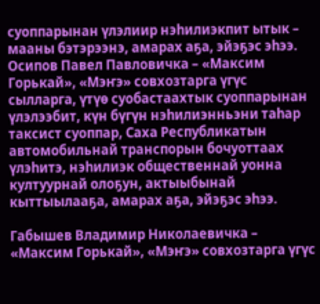суоппарынан үлэлиир нэһилиэкпит ытык – мааны бэтэрээнэ, амарах аҕа, эйэҕэс эһээ.
Осипов Павел Павловичка – «Максим Горькай», «Мэҥэ» совхозтарга үгүс сылларга, үтүө суобастаахтык суоппарынан үлэлээбит, күн бүгүн нэһилиэнньэни таһар таксист суоппар, Саха Республикатын автомобильнай транспорын бочуоттаах үлэһитэ, нэһилиэк общественнай уонна култуурнай олоҕун, актыыбынай кыттыылааҕа, амарах аҕа, эйэҕэс эһээ.

Габышев Владимир Николаевичка – «Максим Горькай», «Мэҥэ» совхозтарга үгүс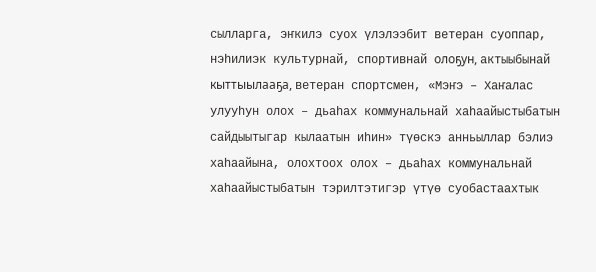сылларга, эҥкилэ суох үлэлээбит ветеран суоппар, нэһилиэк культурнай, спортивнай олоҕун, актыыбынай кыттыылааҕа, ветеран спортсмен, «Мэҥэ – Хаҥалас улууһун олох – дьаһах коммунальнай хаһаайыстыбатын сайдыытыгар кылаатын иһин» түөскэ анньыллар бэлиэ хаһаайына, олохтоох олох – дьаһах коммунальнай хаһаайыстыбатын тэрилтэтигэр үтүө суобастаахтык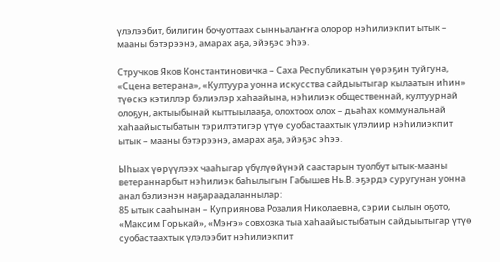үлэлээбит, билигин бочуоттаах сынньалаҥҥа олорор нэһилиэкпит ытык – мааны бэтэрээнэ, амарах аҕа, эйэҕэс эһээ.

Стручков Яков Константиновичка – Саха Республикатын үөрэҕин туйгуна, «Сцена ветерана», «Култуура уонна искусства сайдыытыгар кылаатын иһин» түөскэ кэтиллэр бэлиэлэр хаһаайына, нэһилиэк общественнай, култуурнай олоҕун, актыыбынай кыттыылааҕа, олохтоох олох – дьаһах коммунальнай хаһаайыстыбатын тэрилтэтигэр үтүө суобастаахтык үлэлиир нэһилиэкпит ытык – мааны бэтэрээнэ, амарах аҕа, эйэҕэс эһээ.

Ыһыах үөрүүлээх чааһыгар үбүлүөйүнэй саастарын туолбут ытык-мааны ветераннарбыт нэһилиэк баһылыгын Габышев Нь.В. эҕэрдэ суругунан уонна анал бэлиэнэн наҕараадаланнылар:
85 ытык сааһынан – Куприянова Розалия Николаевна, сэрии сылын оҕото, «Максим Горькай», «Мэҥэ» совхозка тыа хаһаайыстыбатын сайдыытыгар үтүө суобастаахтык үлэлээбит нэһилиэкпит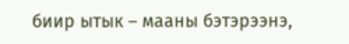биир ытык – мааны бэтэрээнэ,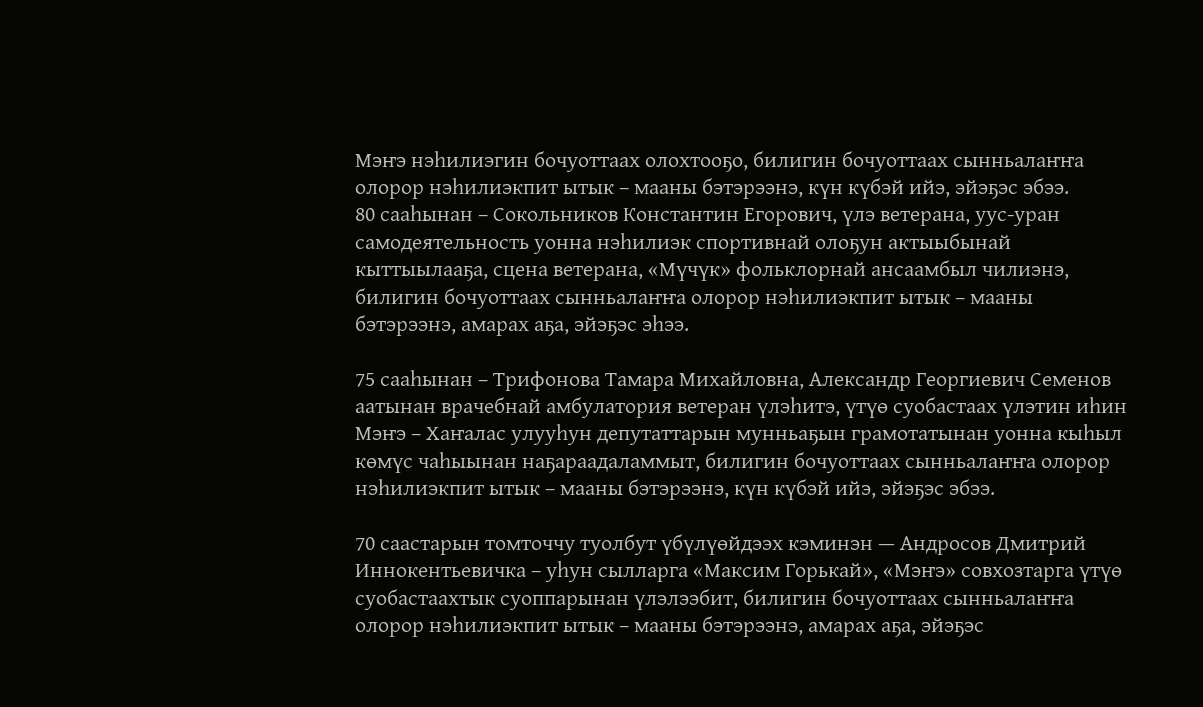Мэҥэ нэһилиэгин бочуоттаах олохтооҕо, билигин бочуоттаах сынньалаҥҥа олорор нэһилиэкпит ытык – мааны бэтэрээнэ, күн күбэй ийэ, эйэҕэс эбээ.
80 сааһынан – Сокольников Константин Егорович, үлэ ветерана, уус-уран самодеятельность уонна нэһилиэк спортивнай олоҕун актыыбынай кыттыылааҕа, сцена ветерана, «Мүчүк» фольклорнай ансаамбыл чилиэнэ, билигин бочуоттаах сынньалаҥҥа олорор нэһилиэкпит ытык – мааны бэтэрээнэ, амарах аҕа, эйэҕэс эһээ.

75 сааһынан – Трифонова Тамара Михайловна, Александр Георгиевич Семенов аатынан врачебнай амбулатория ветеран үлэһитэ, үтүө суобастаах үлэтин иһин Мэҥэ – Хаҥалас улууһун депутаттарын мунньаҕын грамотатынан уонна кыһыл көмүс чаһыынан наҕараадаламмыт, билигин бочуоттаах сынньалаҥҥа олорор нэһилиэкпит ытык – мааны бэтэрээнэ, күн күбэй ийэ, эйэҕэс эбээ.

70 саастарын томточчу туолбут үбүлүөйдээх кэминэн — Андросов Дмитрий Иннокентьевичка – уһун сылларга «Максим Горькай», «Мэҥэ» совхозтарга үтүө суобастаахтык суоппарынан үлэлээбит, билигин бочуоттаах сынньалаҥҥа олорор нэһилиэкпит ытык – мааны бэтэрээнэ, амарах аҕа, эйэҕэс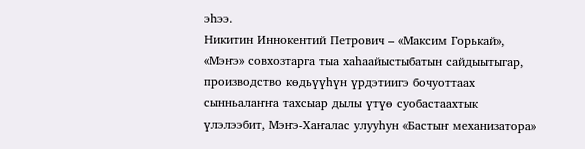эһээ.
Никитин Иннокентий Петрович – «Максим Горькай», «Мэҥэ» совхозтарга тыа хаһаайыстыбатын сайдыытыгар, производство көдьүүһүн үрдэтиигэ бочуоттаах сынньалаҥҥа тахсыар дылы үтүө суобастаахтык үлэлээбит, Мэҥэ-Хаҥалас улууһун «Бастыҥ механизатора»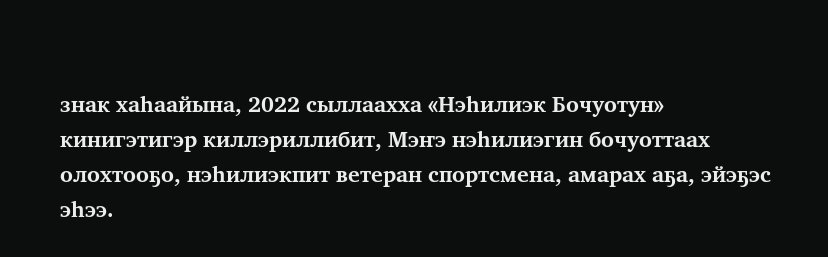знак хаһаайына, 2022 сыллаахха «Нэһилиэк Бочуотун» кинигэтигэр киллэриллибит, Мэҥэ нэһилиэгин бочуоттаах олохтооҕо, нэһилиэкпит ветеран спортсмена, амарах аҕа, эйэҕэс эһээ.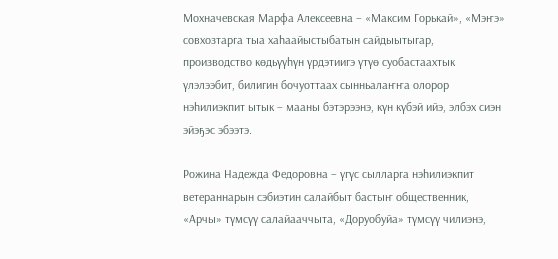Мохначевская Марфа Алексеевна – «Максим Горькай», «Мэҥэ» совхозтарга тыа хаһаайыстыбатын сайдыытыгар, производство көдьүүһүн үрдэтиигэ үтүө суобастаахтык үлэлээбит, билигин бочуоттаах сынньалаҥҥа олорор нэһилиэкпит ытык – мааны бэтэрээнэ, күн күбэй ийэ, элбэх сиэн эйэҕэс эбээтэ.

Рожина Надежда Федоровна – үгүс сылларга нэһилиэкпит ветераннарын сэбиэтин салайбыт бастыҥ общественник, «Арчы» түмсүү салайааччыта, «Доруобуйа» түмсүү чилиэнэ,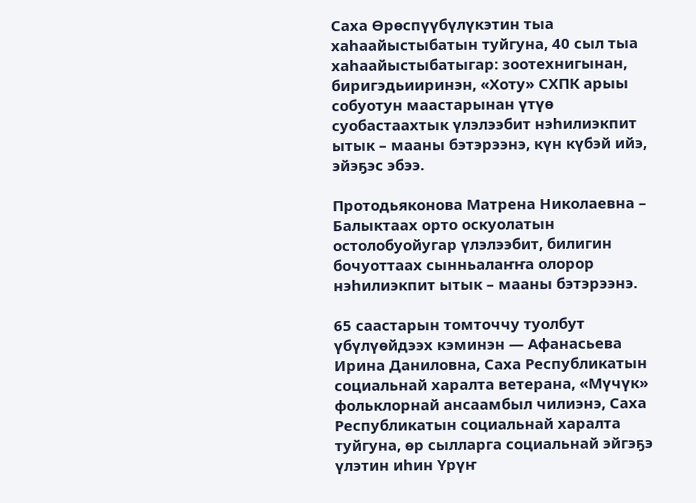Саха Өрөспүүбүлүкэтин тыа хаһаайыстыбатын туйгуна, 40 сыл тыа хаһаайыстыбатыгар: зоотехнигынан, биригэдьииринэн, «Хоту» СХПК арыы собуотун маастарынан үтүө суобастаахтык үлэлээбит нэһилиэкпит ытык – мааны бэтэрээнэ, күн күбэй ийэ, эйэҕэс эбээ.

Протодьяконова Матрена Николаевна – Балыктаах орто оскуолатын остолобуойугар үлэлээбит, билигин бочуоттаах сынньалаҥҥа олорор нэһилиэкпит ытык – мааны бэтэрээнэ.

65 саастарын томточчу туолбут үбүлүөйдээх кэминэн — Афанасьева Ирина Даниловна, Саха Республикатын социальнай харалта ветерана, «Мүчүк» фольклорнай ансаамбыл чилиэнэ, Саха Республикатын социальнай харалта туйгуна, өр сылларга социальнай эйгэҕэ үлэтин иһин Үрүҥ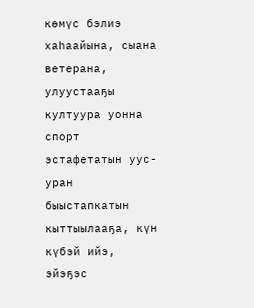көмүс бэлиэ хаһаайына, сыана ветерана, улуустааҕы култуура уонна спорт эстафетатын уус-уран быыстапкатын кыттыылааҕа, күн күбэй ийэ, эйэҕэс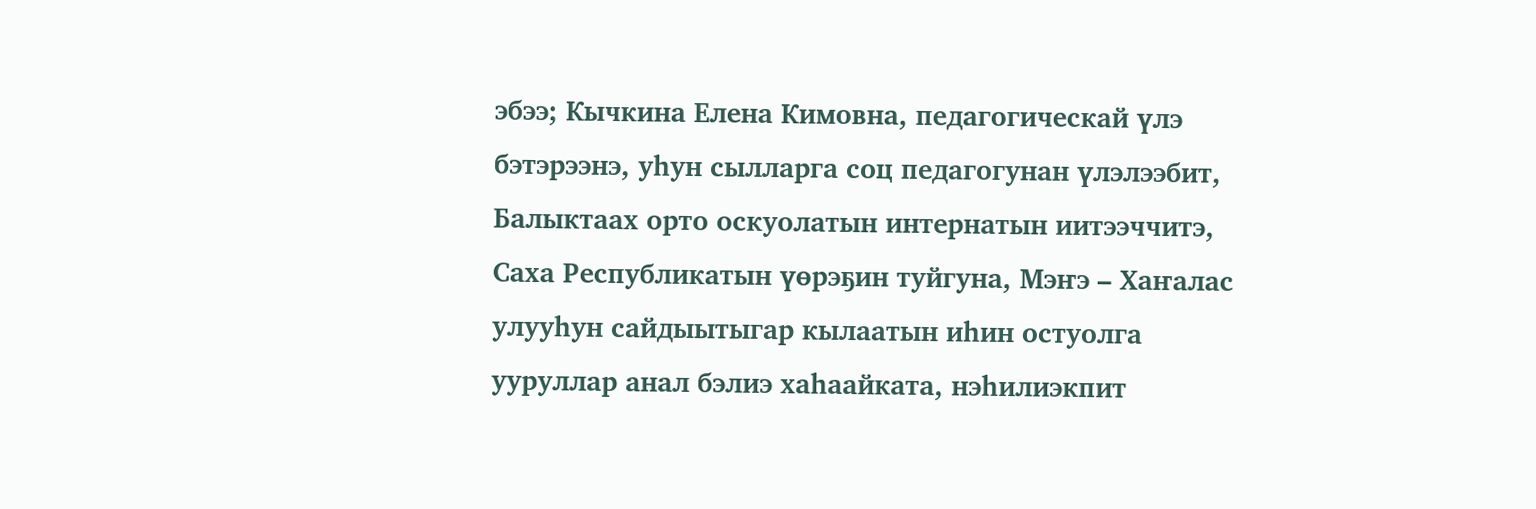эбээ; Кычкина Елена Кимовна, педагогическай үлэ бэтэрээнэ, уһун сылларга соц педагогунан үлэлээбит, Балыктаах орто оскуолатын интернатын иитээччитэ, Саха Республикатын үөрэҕин туйгуна, Мэҥэ – Хаҥалас улууһун сайдыытыгар кылаатын иһин остуолга ууруллар анал бэлиэ хаһаайката, нэһилиэкпит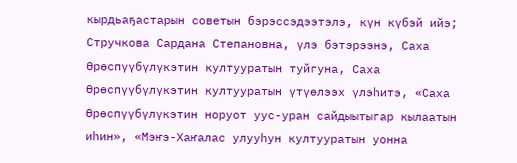кырдьаҕастарын советын бэрэссэдээтэлэ, күн күбэй ийэ; Стручкова Сардана Степановна, үлэ бэтэрээнэ, Саха Өрөспүүбүлүкэтин култууратын туйгуна, Саха Өрөспүүбүлүкэтин култууратын үтүөлээх үлэһитэ, «Саха Өрөспүүбүлүкэтин норуот уус-уран сайдыытыгар кылаатын иһин», «Мэҥэ-Хаҥалас улууһун култууратын уонна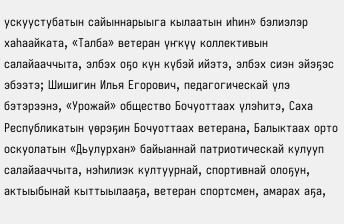ускуустубатын сайыннарыыга кылаатын иһин» бэлиэлэр хаһаайката, «Талба» ветеран үҥкүү коллективын салайааччыта, элбэх оҕо күн күбэй ийэтэ, элбэх сиэн эйэҕэс эбээтэ; Шишигин Илья Егорович, педагогическай үлэ бэтэрээнэ, «Урожай» общество Бочуоттаах үлэһитэ, Саха Республикатын үөрэҕин Бочуоттаах ветерана, Балыктаах орто оскуолатын «Дьулурхан» байыаннай патриотическай кулууп салайааччыта, нэһилиэк култуурнай, спортивнай олоҕун, актыыбынай кыттыылааҕа, ветеран спортсмен, амарах аҕа,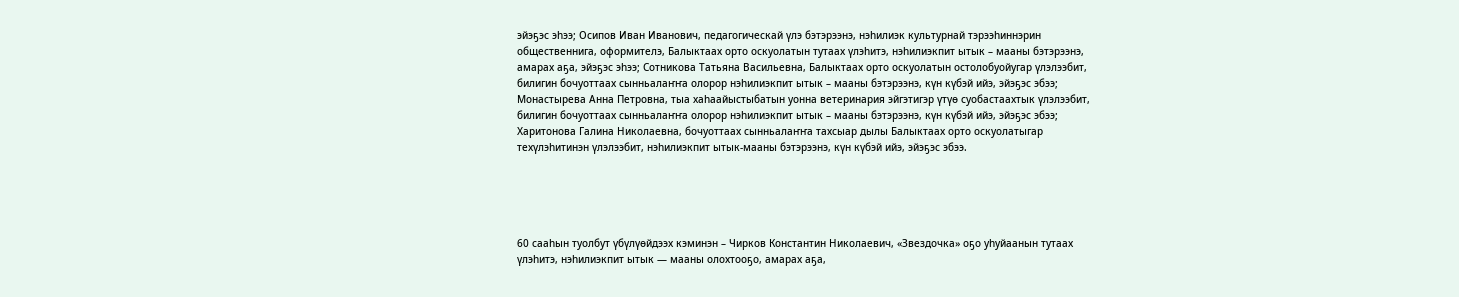эйэҕэс эһээ; Осипов Иван Иванович, педагогическай үлэ бэтэрээнэ, нэһилиэк культурнай тэрээһиннэрин общественнига, оформителэ, Балыктаах орто оскуолатын тутаах үлэһитэ, нэһилиэкпит ытык – мааны бэтэрээнэ, амарах аҕа, эйэҕэс эһээ; Сотникова Татьяна Васильевна, Балыктаах орто оскуолатын остолобуойугар үлэлээбит, билигин бочуоттаах сынньалаҥҥа олорор нэһилиэкпит ытык – мааны бэтэрээнэ, күн күбэй ийэ, эйэҕэс эбээ; Монастырева Анна Петровна, тыа хаһаайыстыбатын уонна ветеринария эйгэтигэр үтүө суобастаахтык үлэлээбит, билигин бочуоттаах сынньалаҥҥа олорор нэһилиэкпит ытык – мааны бэтэрээнэ, күн күбэй ийэ, эйэҕэс эбээ; Харитонова Галина Николаевна, бочуоттаах сынньалаҥҥа тахсыар дылы Балыктаах орто оскуолатыгар техүлэһитинэн үлэлээбит, нэһилиэкпит ытык-мааны бэтэрээнэ, күн күбэй ийэ, эйэҕэс эбээ.





60 сааһын туолбут үбүлүөйдээх кэминэн – Чирков Константин Николаевич, «Звездочка» оҕо уһуйаанын тутаах үлэһитэ, нэһилиэкпит ытык — мааны олохтооҕо, амарах аҕа,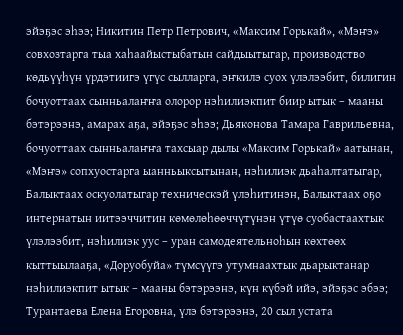эйэҕэс эһээ; Никитин Петр Петрович, «Максим Горькай», «Мэҥэ» совхозтарга тыа хаһаайыстыбатын сайдыытыгар, производство көдьүүһүн үрдэтиигэ үгүс сылларга, эҥкилэ суох үлэлээбит, билигин бочуоттаах сынньалаҥҥа олорор нэһилиэкпит биир ытык – мааны бэтэрээнэ, амарах аҕа, эйэҕэс эһээ; Дьяконова Тамара Гаврильевна, бочуоттаах сынньалаҥҥа тахсыар дылы «Максим Горькай» аатынан, «Мэҥэ» сопхуостарга ыанньыксытынан, нэһилиэк дьаһалтатыгар, Балыктаах оскуолатыгар техническэй үлэһитинэн, Балыктаах оҕо интернатын иитээччитин көмөлөһөөччүтүнэн үтүө суобастаахтык үлэлээбит, нэһилиэк уус – уран самодеятельноһын көхтөөх кыттыылааҕа, «Доруобуйа» түмсүүгэ утумнаахтык дьарыктанар нэһилиэкпит ытык – мааны бэтэрээнэ, күн күбэй ийэ, эйэҕэс эбээ; Турантаева Елена Егоровна, үлэ бэтэрээнэ, 20 сыл устата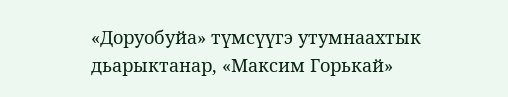«Доруобуйа» түмсүүгэ утумнаахтык дьарыктанар, «Максим Горькай»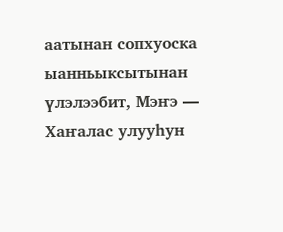аатынан сопхуоска ыанньыксытынан үлэлээбит, Мэҥэ — Хаҥалас улууһун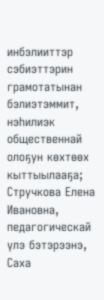инбэлииттэр сэбиэттэрин грамотатынан бэлиэтэммит, нэһилиэк общественнай олоҕун көхтөөх кыттыылааҕа; Стручкова Елена Ивановна, педагогическай үлэ бэтэрээнэ, Саха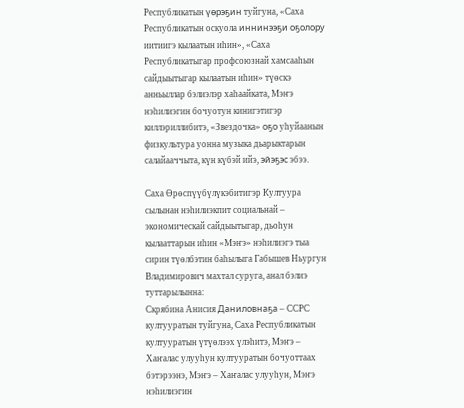Республикатын үөрэҕин туйгуна, «Саха Республикатын оскуола иннинээҕи оҕолору иитиигэ кылаатын иһин», «Саха Республикатыгар профсоюзнай хамсааһын сайдыытыгар кылаатын иһин» түөскэ анньыллар бэлиэлэр хаһаайката, Мэҥэ нэһилиэгин бочуотун кинигэтигэр киллэриллибитэ, «Звездочка» оҕо уһуйаанын физкультура уонна музыка дьарыктарын салайааччыта, күн күбэй ийэ, эйэҕэс эбээ.

Саха Өрөспүүбүлүкэбитигэр Култуура сылынан нэһилиэкпит социальнай – экономическай сайдыытыгар, дьоһун кылааттарын иһин «Мэҥэ» нэһилиэгэ тыа сирин түөлбэтин баһылыга Габышев Ньургун Владимирович махтал суруга, анал бэлиэ туттарылынна:
Скрябина Анисия Даниловнаҕа – ССРС култууратын туйгуна, Саха Республикатын култууратын үтүөлээх үлэһитэ, Мэҥэ – Хаҥалас улууһун култууратын бочуоттаах бэтэрээнэ, Мэҥэ – Хаҥалас улууһун, Мэҥэ нэһилиэгин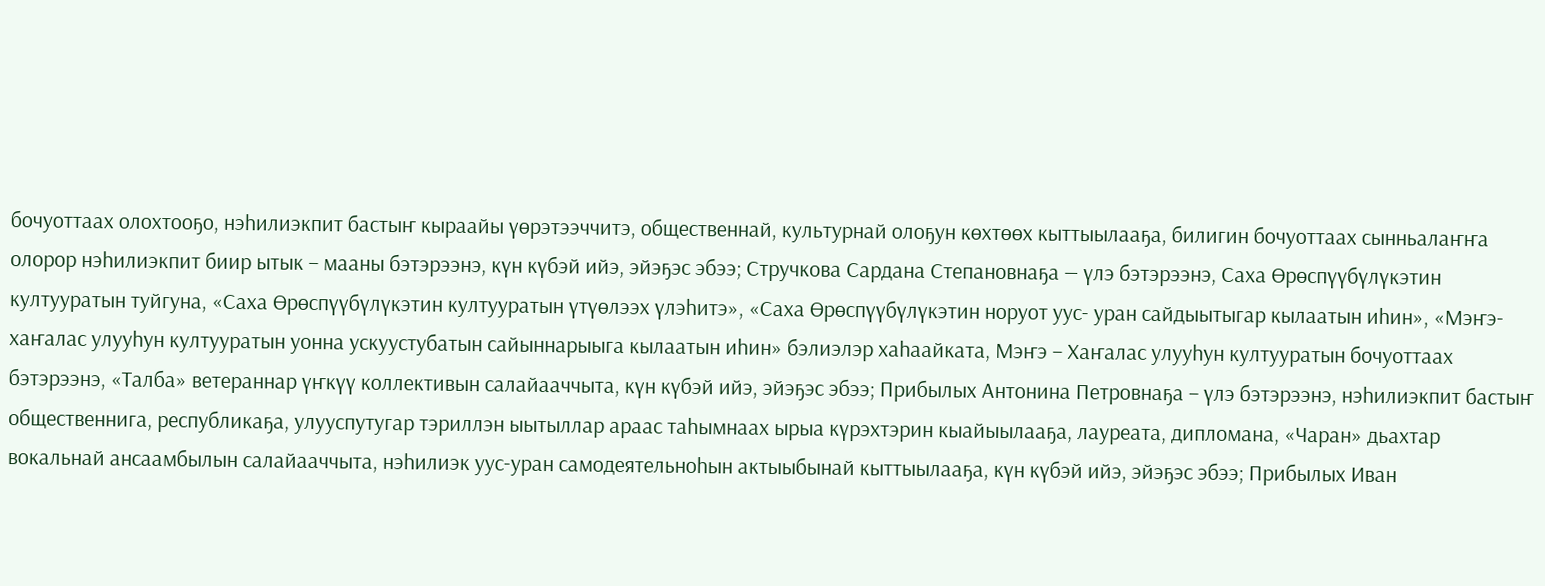бочуоттаах олохтооҕо, нэһилиэкпит бастыҥ кыраайы үөрэтээччитэ, общественнай, культурнай олоҕун көхтөөх кыттыылааҕа, билигин бочуоттаах сынньалаҥҥа олорор нэһилиэкпит биир ытык – мааны бэтэрээнэ, күн күбэй ийэ, эйэҕэс эбээ; Стручкова Сардана Степановнаҕа — үлэ бэтэрээнэ, Саха Өрөспүүбүлүкэтин култууратын туйгуна, «Саха Өрөспүүбүлүкэтин култууратын үтүөлээх үлэһитэ», «Саха Өрөспүүбүлүкэтин норуот уус- уран сайдыытыгар кылаатын иһин», «Мэҥэ-хаҥалас улууһун култууратын уонна ускуустубатын сайыннарыыга кылаатын иһин» бэлиэлэр хаһаайката, Мэҥэ – Хаҥалас улууһун култууратын бочуоттаах бэтэрээнэ, «Талба» ветераннар үҥкүү коллективын салайааччыта, күн күбэй ийэ, эйэҕэс эбээ; Прибылых Антонина Петровнаҕа – үлэ бэтэрээнэ, нэһилиэкпит бастыҥ общественнига, республикаҕа, улууспутугар тэриллэн ыытыллар араас таһымнаах ырыа күрэхтэрин кыайыылааҕа, лауреата, дипломана, «Чаран» дьахтар вокальнай ансаамбылын салайааччыта, нэһилиэк уус-уран самодеятельноһын актыыбынай кыттыылааҕа, күн күбэй ийэ, эйэҕэс эбээ; Прибылых Иван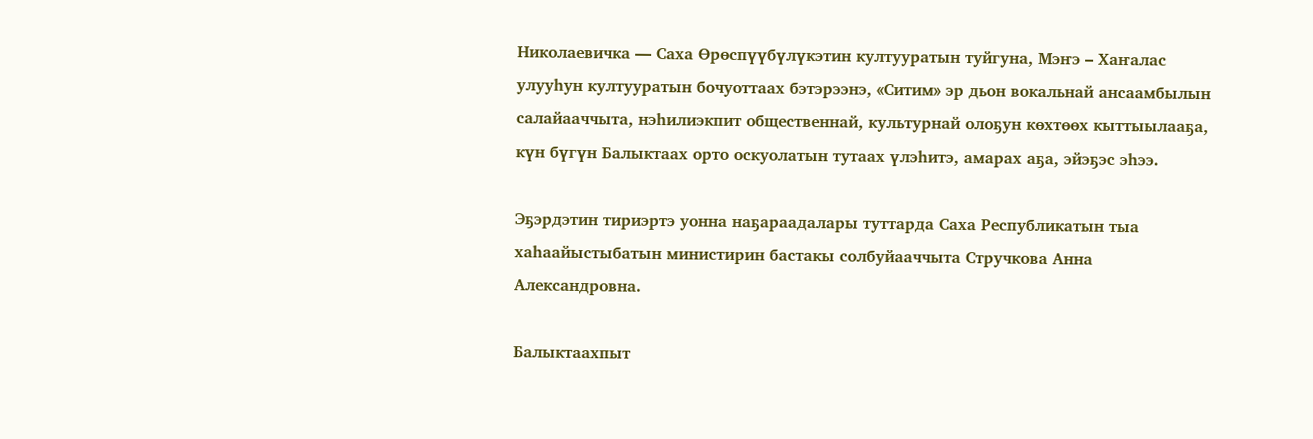Николаевичка — Саха Өрөспүүбүлүкэтин култууратын туйгуна, Мэҥэ – Хаҥалас улууһун култууратын бочуоттаах бэтэрээнэ, «Ситим» эр дьон вокальнай ансаамбылын салайааччыта, нэһилиэкпит общественнай, культурнай олоҕун көхтөөх кыттыылааҕа, күн бүгүн Балыктаах орто оскуолатын тутаах үлэһитэ, амарах аҕа, эйэҕэс эһээ.

Эҕэрдэтин тириэртэ уонна наҕараадалары туттарда Саха Республикатын тыа хаһаайыстыбатын министирин бастакы солбуйааччыта Стручкова Анна Александровна.

Балыктаахпыт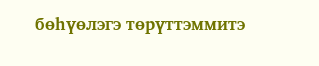бөһүөлэгэ төрүттэммитэ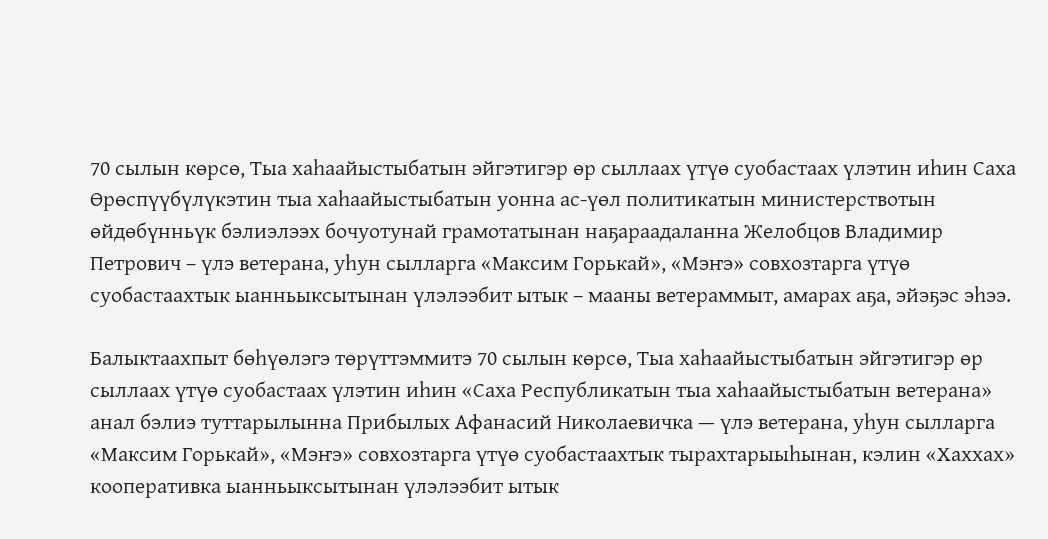70 сылын көрсө, Тыа хаһаайыстыбатын эйгэтигэр өр сыллаах үтүө суобастаах үлэтин иһин Саха Өрөспүүбүлүкэтин тыа хаһаайыстыбатын уонна ас-үөл политикатын министерствотын өйдөбүнньүк бэлиэлээх бочуотунай грамотатынан наҕараадаланна Желобцов Владимир Петрович – үлэ ветерана, уһун сылларга «Максим Горькай», «Мэҥэ» совхозтарга үтүө суобастаахтык ыанньыксытынан үлэлээбит ытык – мааны ветераммыт, амарах аҕа, эйэҕэс эһээ.

Балыктаахпыт бөһүөлэгэ төрүттэммитэ 70 сылын көрсө, Тыа хаһаайыстыбатын эйгэтигэр өр сыллаах үтүө суобастаах үлэтин иһин «Саха Республикатын тыа хаһаайыстыбатын ветерана» анал бэлиэ туттарылынна Прибылых Афанасий Николаевичка — үлэ ветерана, уһун сылларга «Максим Горькай», «Мэҥэ» совхозтарга үтүө суобастаахтык тырахтарыыһынан, кэлин «Хаххах» кооперативка ыанньыксытынан үлэлээбит ытык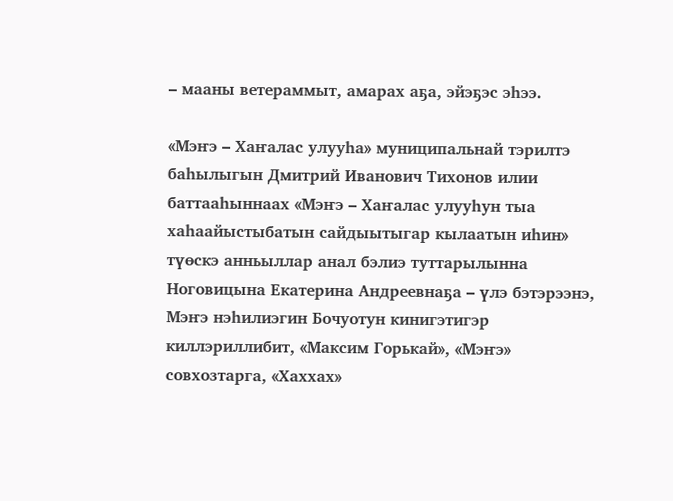– мааны ветераммыт, амарах аҕа, эйэҕэс эһээ.

«Мэҥэ – Хаҥалас улууһа» муниципальнай тэрилтэ баһылыгын Дмитрий Иванович Тихонов илии баттааһыннаах «Мэҥэ – Хаҥалас улууһун тыа хаһаайыстыбатын сайдыытыгар кылаатын иһин» түөскэ анньыллар анал бэлиэ туттарылынна Ноговицына Екатерина Андреевнаҕа – үлэ бэтэрээнэ, Мэҥэ нэһилиэгин Бочуотун кинигэтигэр киллэриллибит, «Максим Горькай», «Мэҥэ» совхозтарга, «Хаххах»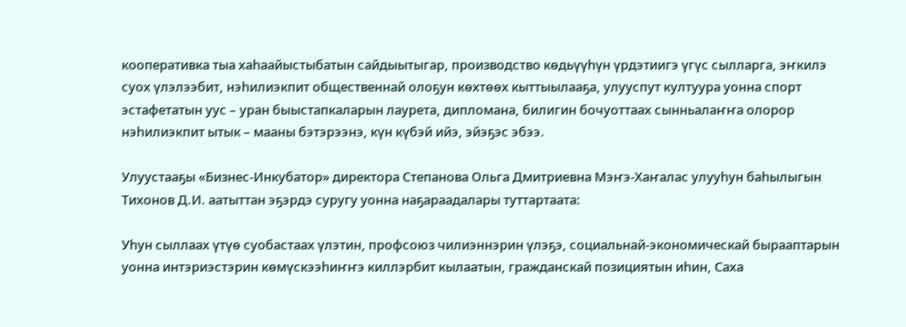кооперативка тыа хаһаайыстыбатын сайдыытыгар, производство көдьүүһүн үрдэтиигэ үгүс сылларга, эҥкилэ суох үлэлээбит, нэһилиэкпит общественнай олоҕун көхтөөх кыттыылааҕа, улууспут култуура уонна спорт эстафетатын уус – уран быыстапкаларын лаурета, дипломана, билигин бочуоттаах сынньалаҥҥа олорор нэһилиэкпит ытык – мааны бэтэрээнэ, күн күбэй ийэ, эйэҕэс эбээ.

Улуустааҕы «Бизнес-Инкубатор» директора Степанова Ольга Дмитриевна Мэҥэ-Хаҥалас улууһун баһылыгын Тихонов Д.И. аатыттан эҕэрдэ суругу уонна наҕараадалары туттартаата:

Уһун сыллаах үтүө суобастаах үлэтин, профсоюз чилиэннэрин үлэҕэ, социальнай-экономическай бырааптарын уонна интэриэстэрин көмүскээһиҥҥэ киллэрбит кылаатын, гражданскай позициятын иһин, Саха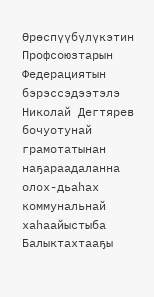Өрөспүүбүлүкэтин Профсоюзтарын Федерациятын бэрэссэдээтэлэ Николай Дегтярев бочуотунай грамотатынан наҕараадаланна олох-дьаһах коммунальнай хаһаайыстыба Балыктахтааҕы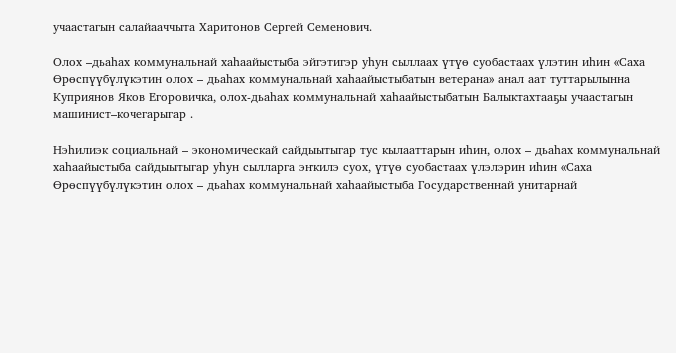учаастагын салайааччыта Харитонов Сергей Семенович.

Олох –дьаһах коммунальнай хаһаайыстыба эйгэтигэр уһун сыллаах үтүө суобастаах үлэтин иһин «Саха Өрөспүүбүлүкэтин олох – дьаһах коммунальнай хаһаайыстыбатын ветерана» анал аат туттарылынна Куприянов Яков Егоровичка, олох-дьаһах коммунальнай хаһаайыстыбатын Балыктахтааҕы учаастагын машинист–кочегарыгар .

Нэһилиэк социальнай – экономическай сайдыытыгар тус кылааттарын иһин, олох – дьаһах коммунальнай хаһаайыстыба сайдыытыгар уһун сылларга эҥкилэ суох, үтүө суобастаах үлэлэрин иһин «Саха Өрөспүүбүлүкэтин олох – дьаһах коммунальнай хаһаайыстыба Государственнай унитарнай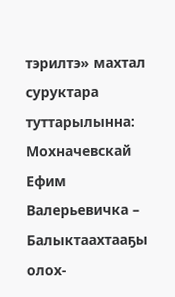тэрилтэ» махтал суруктара туттарылынна:
Мохначевскай Ефим Валерьевичка – Балыктаахтааҕы олох-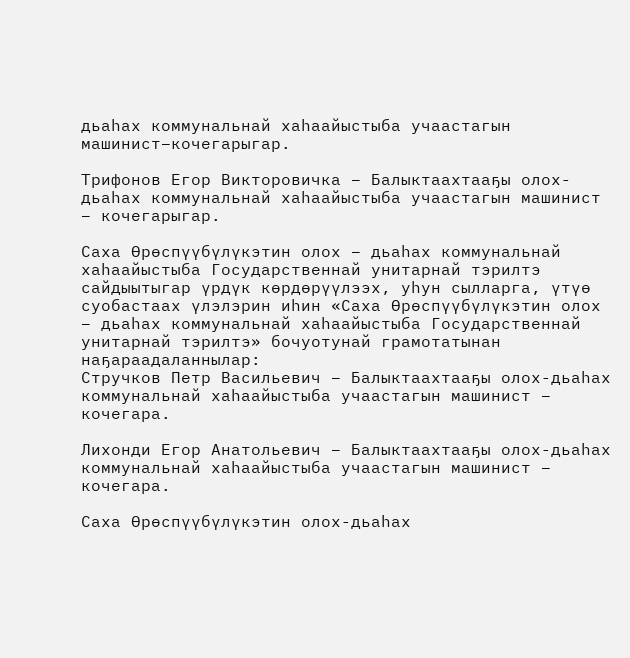дьаһах коммунальнай хаһаайыстыба учаастагын машинист–кочегарыгар.

Трифонов Егор Викторовичка – Балыктаахтааҕы олох-дьаһах коммунальнай хаһаайыстыба учаастагын машинист – кочегарыгар.

Саха Өрөспүүбүлүкэтин олох – дьаһах коммунальнай хаһаайыстыба Государственнай унитарнай тэрилтэ сайдыытыгар үрдүк көрдөрүүлээх, уһун сылларга, үтүө суобастаах үлэлэрин иһин «Саха Өрөспүүбүлүкэтин олох – дьаһах коммунальнай хаһаайыстыба Государственнай унитарнай тэрилтэ» бочуотунай грамотатынан наҕараадаланнылар:
Стручков Петр Васильевич – Балыктаахтааҕы олох-дьаһах коммунальнай хаһаайыстыба учаастагын машинист – кочегара.

Лихонди Егор Анатольевич – Балыктаахтааҕы олох-дьаһах коммунальнай хаһаайыстыба учаастагын машинист – кочегара.

Саха Өрөспүүбүлүкэтин олох-дьаһах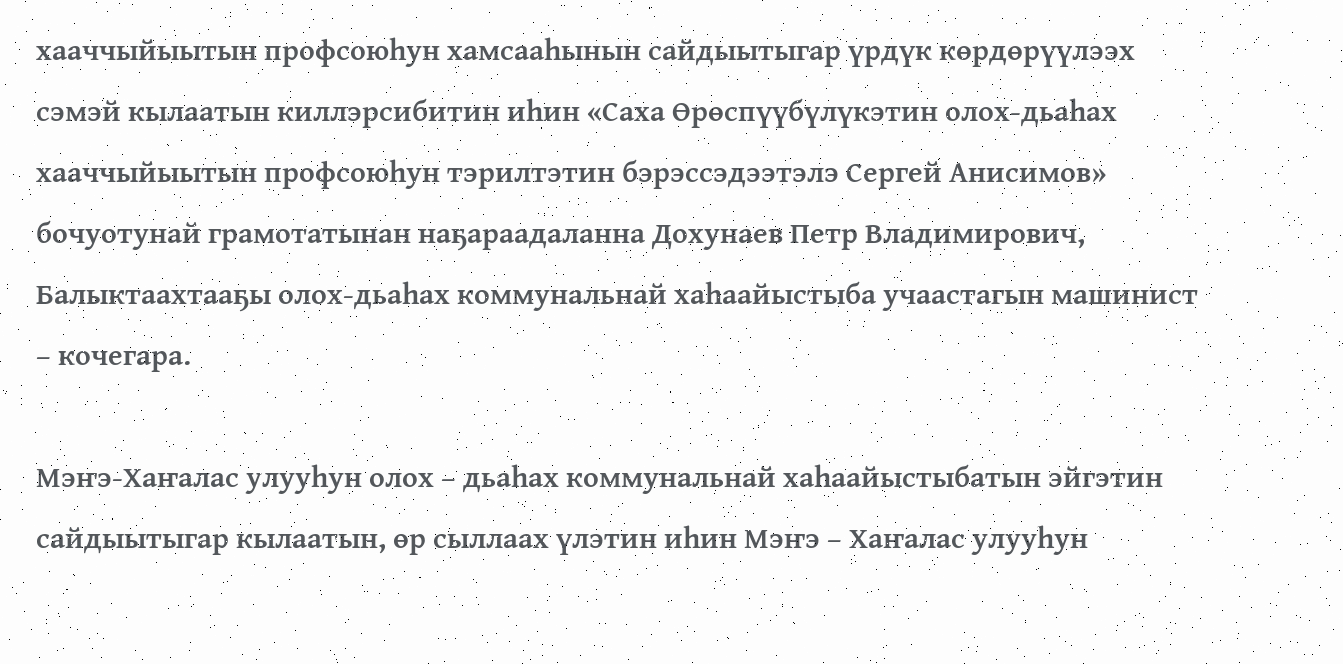хааччыйыытын профсоюһун хамсааһынын сайдыытыгар үрдүк көрдөрүүлээх сэмэй кылаатын киллэрсибитин иһин «Саха Өрөспүүбүлүкэтин олох-дьаһах хааччыйыытын профсоюһун тэрилтэтин бэрэссэдээтэлэ Сергей Анисимов» бочуотунай грамотатынан наҕараадаланна Дохунаев Петр Владимирович, Балыктаахтааҕы олох-дьаһах коммунальнай хаһаайыстыба учаастагын машинист – кочегара.

Мэҥэ-Хаҥалас улууһун олох – дьаһах коммунальнай хаһаайыстыбатын эйгэтин сайдыытыгар кылаатын, өр сыллаах үлэтин иһин Мэҥэ – Хаҥалас улууһун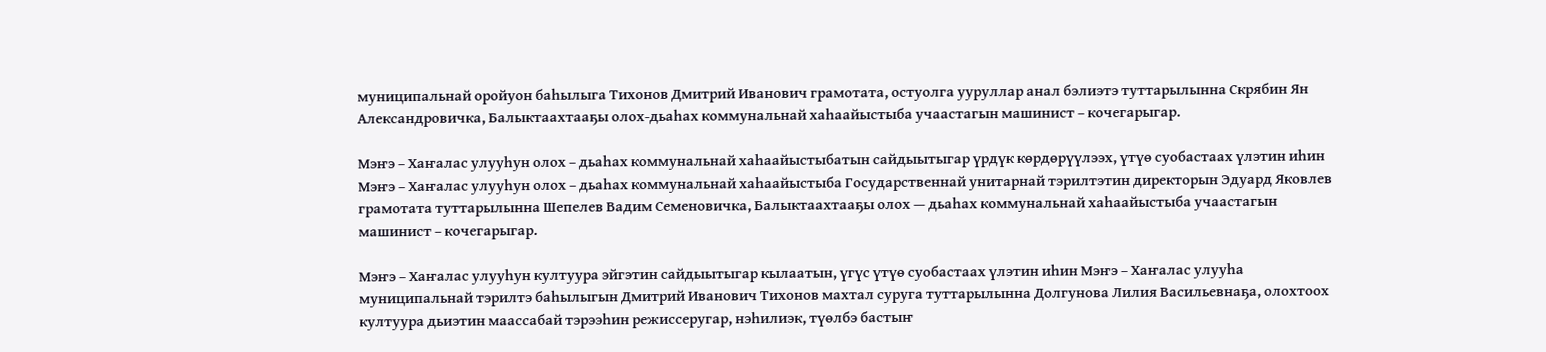муниципальнай оройуон баһылыга Тихонов Дмитрий Иванович грамотата, остуолга ууруллар анал бэлиэтэ туттарылынна Скрябин Ян Александровичка, Балыктаахтааҕы олох-дьаһах коммунальнай хаһаайыстыба учаастагын машинист – кочегарыгар.

Мэҥэ – Хаҥалас улууһун олох – дьаһах коммунальнай хаһаайыстыбатын сайдыытыгар үрдүк көрдөрүүлээх, үтүө суобастаах үлэтин иһин Мэҥэ – Хаҥалас улууһун олох – дьаһах коммунальнай хаһаайыстыба Государственнай унитарнай тэрилтэтин директорын Эдуард Яковлев грамотата туттарылынна Шепелев Вадим Семеновичка, Балыктаахтааҕы олох — дьаһах коммунальнай хаһаайыстыба учаастагын машинист – кочегарыгар.

Мэҥэ – Хаҥалас улууһун култуура эйгэтин сайдыытыгар кылаатын, үгүс үтүө суобастаах үлэтин иһин Мэҥэ – Хаҥалас улууһа муниципальнай тэрилтэ баһылыгын Дмитрий Иванович Тихонов махтал суруга туттарылынна Долгунова Лилия Васильевнаҕа, олохтоох култуура дьиэтин маассабай тэрээһин режиссеругар, нэһилиэк, түөлбэ бастыҥ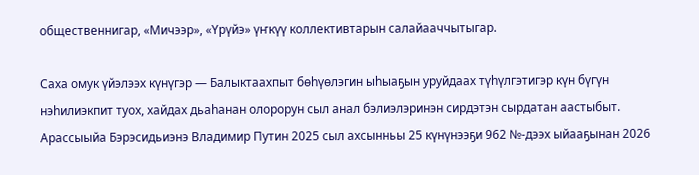общественнигар, «Мичээр», «Үрүйэ» үҥкүү коллективтарын салайааччытыгар.

Саха омук үйэлээх күнүгэр — Балыктаахпыт бөһүөлэгин ыһыаҕын уруйдаах түһүлгэтигэр күн бүгүн нэһилиэкпит туох, хайдах дьаһанан олорорун сыл анал бэлиэлэринэн сирдэтэн сырдатан аастыбыт.
Арассыыйа Бэрэсидьиэнэ Владимир Путин 2025 сыл ахсынньы 25 күнүнээҕи 962 №-дээх ыйааҕынан 2026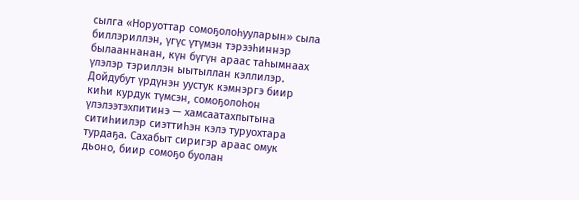сылга «Норуоттар сомоҕолоһууларын» сыла биллэриллэн, үгүс үтүмэн тэрээһиннэр былааннанан, күн бүгүн араас таһымнаах үлэлэр тэриллэн ыытыллан кэллилэр. Дойдубут үрдүнэн уустук кэмнэргэ биир киһи курдук түмсэн, сомоҕолоһон үлэлээтэхпитинэ — хамсаатахпытына ситиһиилэр сиэттиһэн кэлэ туруохтара турдаҕа. Сахабыт сиригэр араас омук дьоно, биир сомоҕо буолан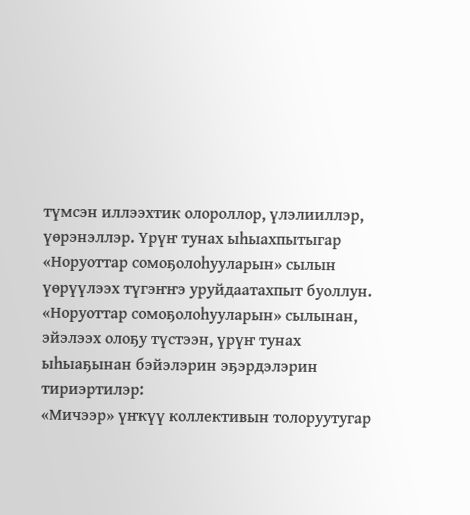түмсэн иллээхтик олороллор, үлэлииллэр, үөрэнэллэр. Үрүҥ тунах ыһыахпытыгар «Норуоттар сомоҕолоһууларын» сылын үөрүүлээх түгэҥҥэ уруйдаатахпыт буоллун. «Норуоттар сомоҕолоһууларын» сылынан, эйэлээх олоҕу түстээн, үрүҥ тунах ыһыаҕынан бэйэлэрин эҕэрдэлэрин тириэртилэр:
«Мичээр» үҥкүү коллективын толоруутугар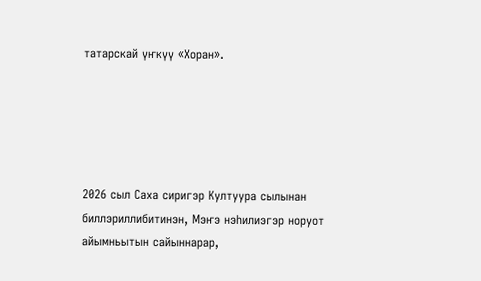татарскай үҥкүү «Хоран».





2026 сыл Саха сиригэр Култуура сылынан биллэриллибитинэн, Мэҥэ нэһилиэгэр норуот айымньытын сайыннарар,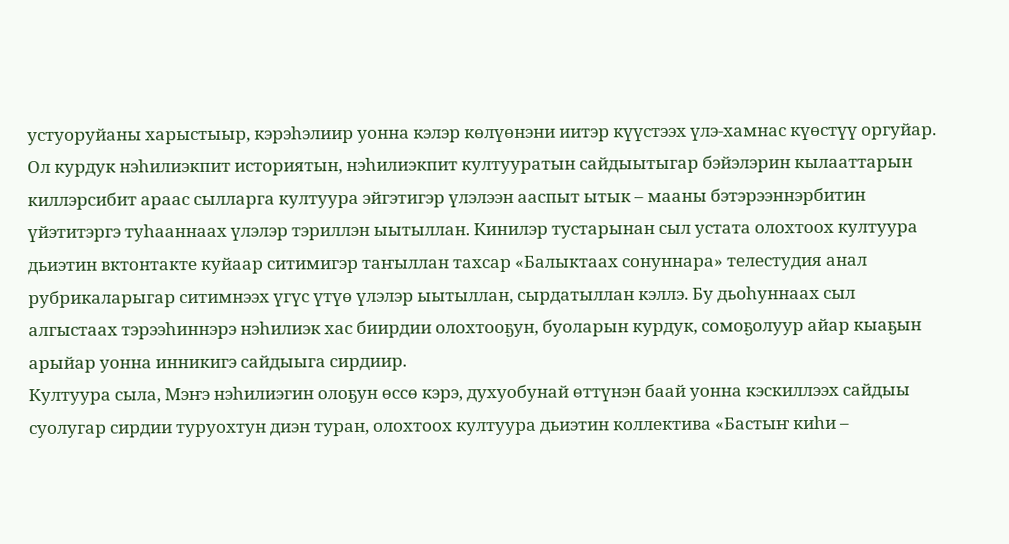устуоруйаны харыстыыр, кэрэһэлиир уонна кэлэр көлүөнэни иитэр күүстээх үлэ-хамнас күөстүү оргуйар. Ол курдук нэһилиэкпит историятын, нэһилиэкпит култууратын сайдыытыгар бэйэлэрин кылааттарын киллэрсибит араас сылларга култуура эйгэтигэр үлэлээн ааспыт ытык – мааны бэтэрээннэрбитин үйэтитэргэ туһааннаах үлэлэр тэриллэн ыытыллан. Кинилэр тустарынан сыл устата олохтоох култуура дьиэтин вктонтакте куйаар ситимигэр таҥыллан тахсар «Балыктаах сонуннара» телестудия анал рубрикаларыгар ситимнээх үгүс үтүө үлэлэр ыытыллан, сырдатыллан кэллэ. Бу дьоһуннаах сыл алгыстаах тэрээһиннэрэ нэһилиэк хас биирдии олохтооҕун, буоларын курдук, сомоҕолуур айар кыаҕын арыйар уонна инникигэ сайдыыга сирдиир.
Култуура сыла, Мэҥэ нэһилиэгин олоҕун өссө кэрэ, духуобунай өттүнэн баай уонна кэскиллээх сайдыы суолугар сирдии туруохтун диэн туран, олохтоох култуура дьиэтин коллектива «Бастыҥ киһи –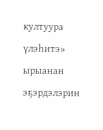култуура үлэһитэ» ырыанан эҕэрдэлэрин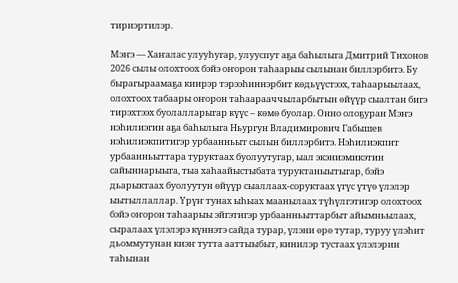тириэртилэр.

Мэҥэ — Хаҥалас улууһугар, улууспут аҕа баһылыга Дмитрий Тихонов 2026 сылы олохтоох бэйэ оҥорон таһаарыы сылынан биллэрбитэ. Бу бырагыраамаҕа киирэр тэрээһиннэрбит көдьүүстээх, таһаарыылаах, олохтоох табаары оҥорон таһаарааччыларбытын өйүүр сыалтан бигэ тирэхтээх буолалларыгар күүс – көмө буолар. Онно олоҕуран Мэҥэ нэһилиэгин аҕа баһылыга Ньургун Владимирович Габышев нэһилиэкпитигэр урбаанньыт сылын биллэрбитэ. Нэһилиэкпит урбаанньыттара туруктаах буолуутугар, ыал экэниэмикэтин сайыннарыыга, тыа хаһаайыстыбата туруктаныытыгар, бэйэ дьарыктаах буолуутун өйүүр сыаллаах-соруктаах үгүс үтүө үлэлэр ыытыллаллар. Үрүҥ тунах ыһыах маанылаах түһүлгэтигэр олохтоох бэйэ оҥорон таһаарыы эйгэтигэр урбаанньыттарбыт айымньылаах, сыралаах үлэлэрэ күннэтэ сайда турар, үлэни өрө тутар, туруу үлэһит дьоммутунан киэҥ тутта ааттыыбыт, кинилэр тустаах үлэлэрин таһынан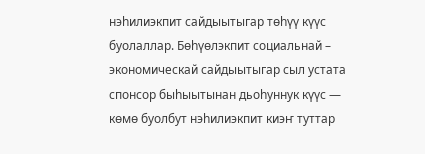нэһилиэкпит сайдыытыгар төһүү күүс буолаллар. Бөһүөлэкпит социальнай – экономическай сайдыытыгар сыл устата спонсор быһыытынан дьоһуннук күүс — көмө буолбут нэһилиэкпит киэҥ туттар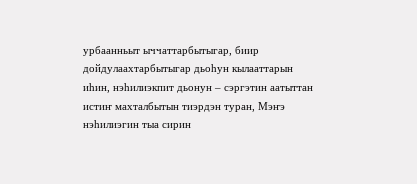урбаанньыт ыччаттарбытыгар, биир дойдулаахтарбытыгар дьоһун кылааттарын иһин, нэһилиэкпит дьонун – сэргэтин аатыттан истиҥ махталбытын тиэрдэн туран, Мэҥэ нэһилиэгин тыа сирин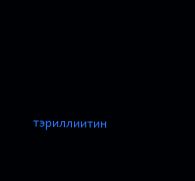тэриллиитин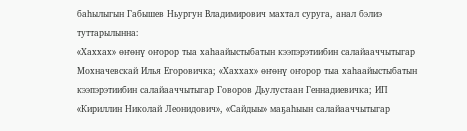баһылыгын Габышев Ньургун Владимирович махтал суруга, анал бэлиэ туттарылынна:
«Хаххах» өҥөнү оҥорор тыа хаһаайыстыбатын кээпэрэтиибин салайааччытыгар Мохначевскай Илья Егоровичка; «Хаххах» өҥөнү оҥорор тыа хаһаайыстыбатын кээпэрэтиибин салайааччытыгар Говоров Дьулустаан Геннадиевичка; ИП «Кириллин Николай Леонидович», «Сайдыы» маҕаһыын салайааччытыгар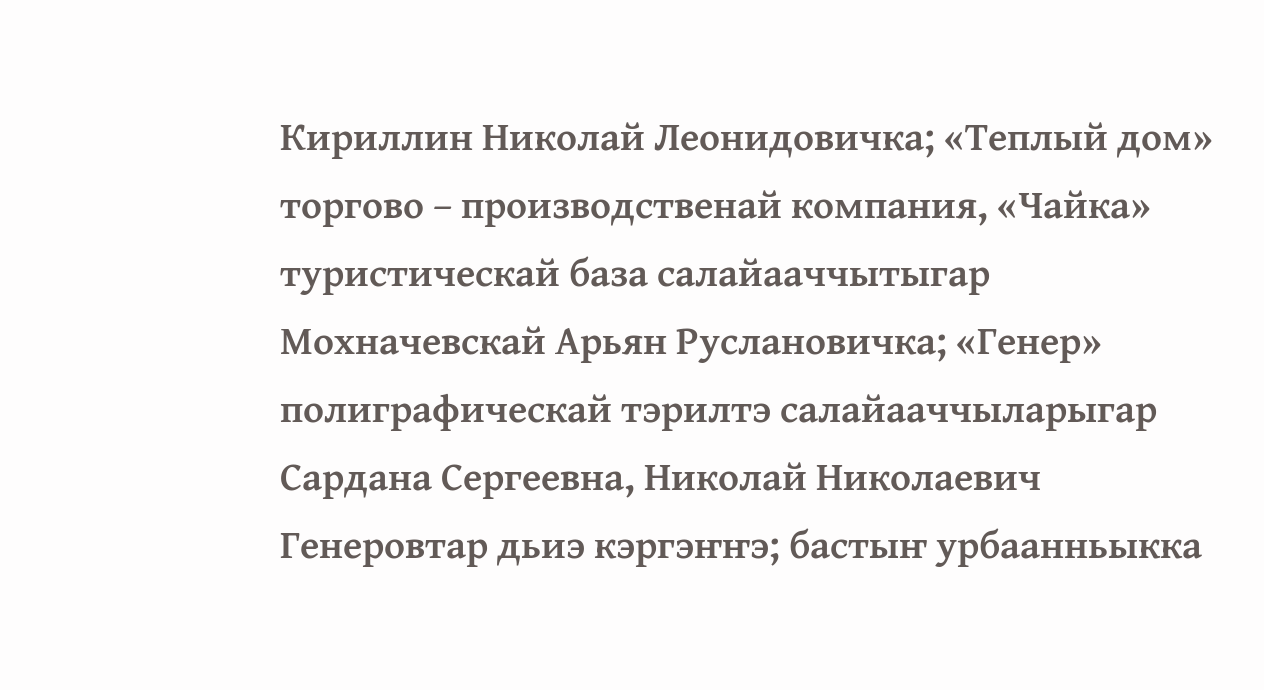Кириллин Николай Леонидовичка; «Теплый дом» торгово – производственай компания, «Чайка» туристическай база салайааччытыгар Мохначевскай Арьян Руслановичка; «Генер» полиграфическай тэрилтэ салайааччыларыгар Сардана Сергеевна, Николай Николаевич Генеровтар дьиэ кэргэҥҥэ; бастыҥ урбаанньыкка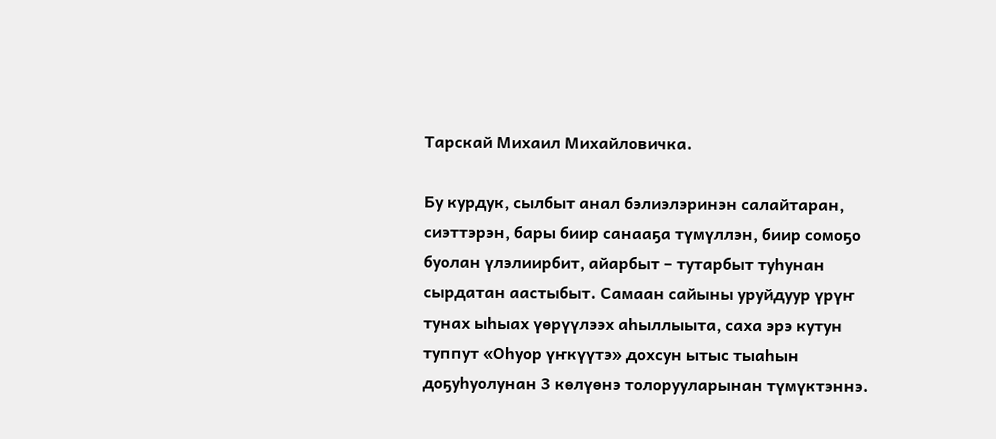Тарскай Михаил Михайловичка.

Бу курдук, сылбыт анал бэлиэлэринэн салайтаран, сиэттэрэн, бары биир санааҕа түмүллэн, биир сомоҕо буолан үлэлиирбит, айарбыт – тутарбыт туһунан сырдатан аастыбыт. Самаан сайыны уруйдуур үрүҥ тунах ыһыах үөрүүлээх аһыллыыта, саха эрэ кутун туппут «Оһуор үҥкүүтэ» дохсун ытыс тыаһын доҕуһуолунан 3 көлүөнэ толорууларынан түмүктэннэ.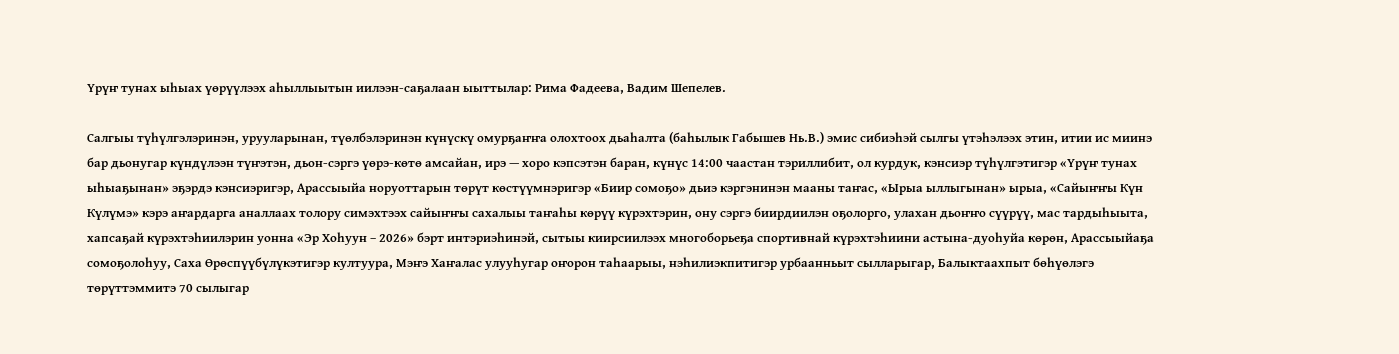Үрүҥ тунах ыһыах үөрүүлээх аһыллыытын иилээн-саҕалаан ыыттылар: Рима Фадеева, Вадим Шепелев.

Салгыы түһүлгэлэринэн, урууларынан, түөлбэлэринэн күнүскү омурҕаҥҥа олохтоох дьаһалта (баһылык Габышев Нь.В.) эмис сибиэһэй сылгы үтэһэлээх этин, итии ис миинэ бар дьонугар күндүлээн түҥэтэн, дьон-сэргэ үөрэ-көтө амсайан, ирэ — хоро кэпсэтэн баран, күнүс 14:00 чаастан тэриллибит, ол курдук, кэнсиэр түһүлгэтигэр «Үрүҥ тунах ыһыаҕынан» эҕэрдэ кэнсиэригэр, Арассыыйа норуоттарын төрүт көстүүмнэригэр «Биир сомоҕо» дьиэ кэргэнинэн мааны таҥас, «Ырыа ыллыгынан» ырыа, «Сайыҥҥы Күн Күлүмэ» кэрэ аҥардарга аналлаах толору симэхтээх сайыҥҥы сахалыы таҥаһы көрүү күрэхтэрин, ону сэргэ биирдиилэн оҕолорго, улахан дьоҥҥо сүүрүү, мас тардыһыыта, хапсаҕай күрэхтэһиилэрин уонна «Эр Хоһуун – 2026» бэрт интэриэһинэй, сытыы киирсиилээх многоборьеҕа спортивнай күрэхтэһиини астына-дуоһуйа көрөн, Арассыыйаҕа сомоҕолоһуу, Саха Өрөспүүбүлүкэтигэр култуура, Мэҥэ Хаҥалас улууһугар оҥорон таһаарыы, нэһилиэкпитигэр урбаанньыт сылларыгар, Балыктаахпыт бөһүөлэгэ төрүттэммитэ 70 сылыгар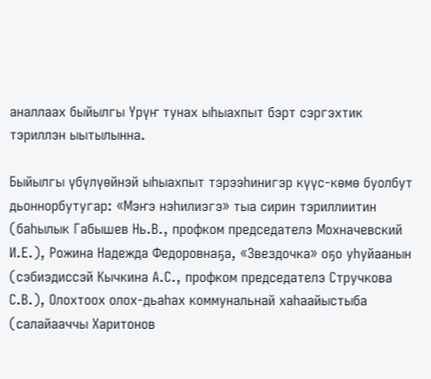аналлаах быйылгы Үрүҥ тунах ыһыахпыт бэрт сэргэхтик тэриллэн ыытылынна.

Быйылгы үбүлүөйнэй ыһыахпыт тэрээһинигэр күүс-көмө буолбут дьоннорбутугар: «Мэҥэ нэһилиэгэ» тыа сирин тэриллиитин (баһылык Габышев Нь.В., профком председателэ Мохначевский И.Е.), Рожина Надежда Федоровнаҕа, «Звездочка» оҕо уһуйаанын (сэбиэдиссэй Кычкина А.С., профком председателэ Стручкова С.В.), Олохтоох олох-дьаһах коммунальнай хаһаайыстыба (салайааччы Харитонов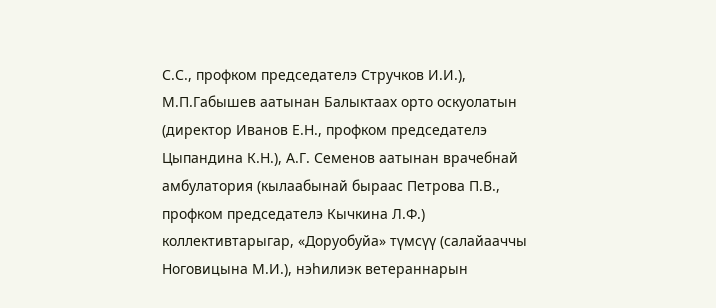С.С., профком председателэ Стручков И.И.), М.П.Габышев аатынан Балыктаах орто оскуолатын (директор Иванов Е.Н., профком председателэ Цыпандина К.Н.), А.Г. Семенов аатынан врачебнай амбулатория (кылаабынай быраас Петрова П.В., профком председателэ Кычкина Л.Ф.) коллективтарыгар, «Доруобуйа» түмсүү (салайааччы Ноговицына М.И.), нэһилиэк ветераннарын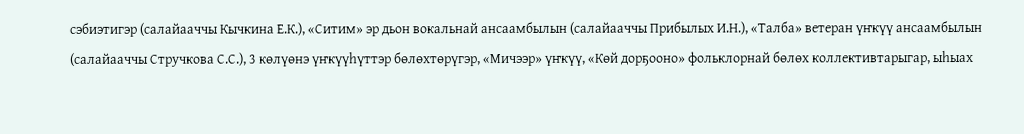сэбиэтигэр (салайааччы Кычкина Е.К.), «Ситим» эр дьон вокальнай ансаамбылын (салайааччы Прибылых И.Н.), «Талба» ветеран үҥкүү ансаамбылын (салайааччы Стручкова С.С.), 3 көлүөнэ үҥкүүһүттэр бөлөхтөрүгэр, «Мичээр» үҥкүү, «Көй дорҕооно» фольклорнай бөлөх коллективтарыгар, ыһыах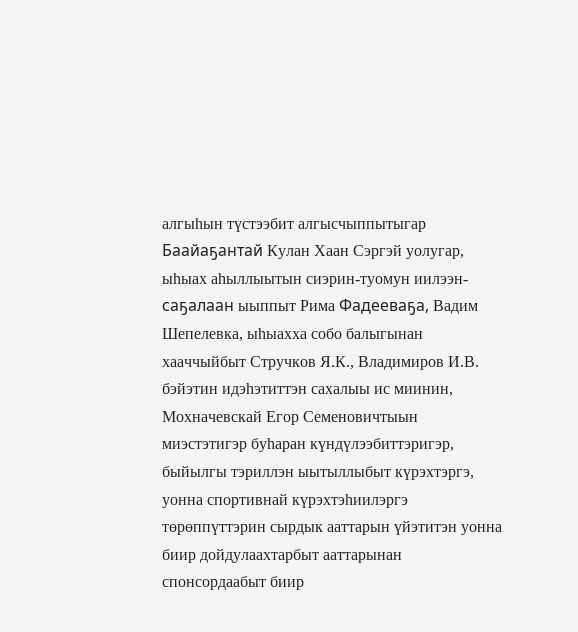алгыһын түстээбит алгысчыппытыгар Баайаҕантай Кулан Хаан Сэргэй уолугар, ыһыах аһыллыытын сиэрин-туомун иилээн-саҕалаан ыыппыт Рима Фадееваҕа, Вадим Шепелевка, ыһыахха собо балыгынан хааччыйбыт Стручков Я.К., Владимиров И.В. бэйэтин идэһэтиттэн сахалыы ис миинин, Мохначевскай Егор Семеновичтыын миэстэтигэр буһаран күндүлээбиттэригэр, быйылгы тэриллэн ыытыллыбыт күрэхтэргэ, уонна спортивнай күрэхтэһиилэргэ төрөппүттэрин сырдык ааттарын үйэтитэн уонна биир дойдулаахтарбыт ааттарынан спонсордаабыт биир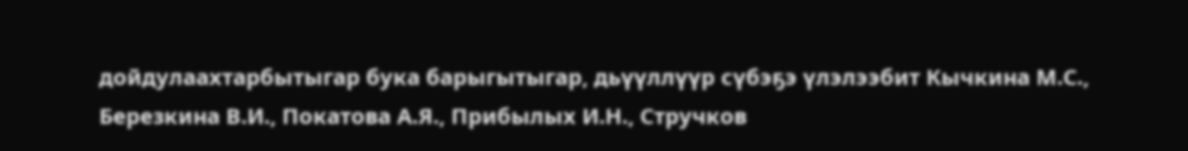дойдулаахтарбытыгар бука барыгытыгар, дьүүллүүр сүбэҕэ үлэлээбит Кычкина М.С., Березкина В.И., Покатова А.Я., Прибылых И.Н., Стручков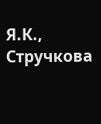Я.К., Стручкова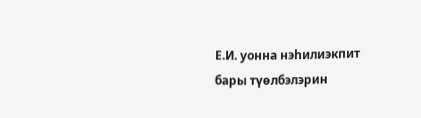Е.И. уонна нэһилиэкпит бары түөлбэлэрин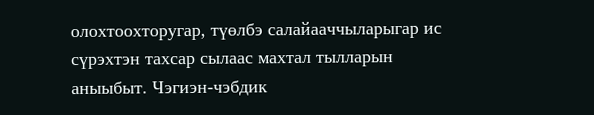олохтоохторугар, түөлбэ салайааччыларыгар ис сүрэхтэн тахсар сылаас махтал тылларын аныыбыт. Чэгиэн-чэбдик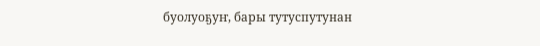буолуоҕуҥ, бары тутуспутунан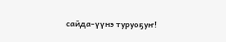сайда-үүнэ туруоҕуҥ!